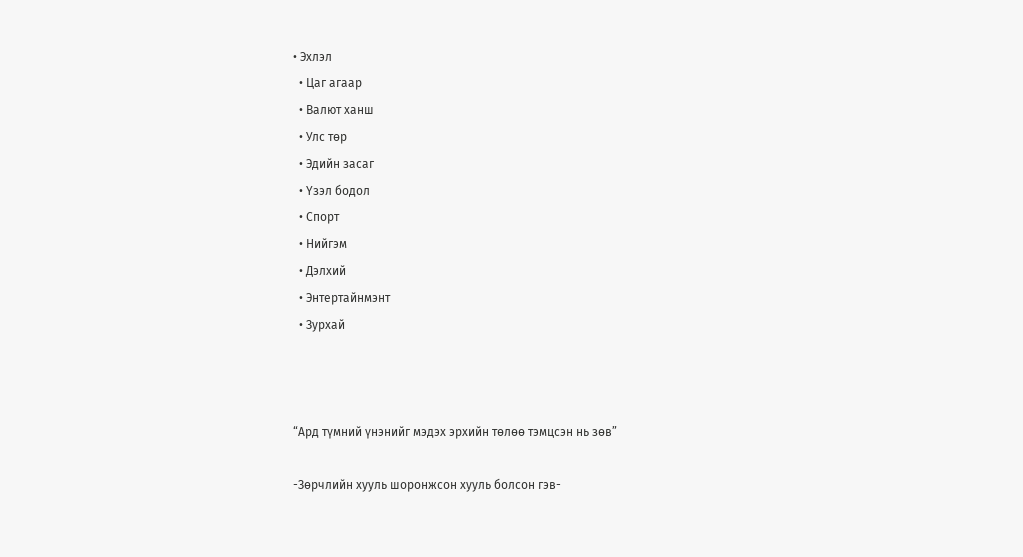• Эхлэл
  • Цаг агаар
  • Валют ханш
  • Улс төр
  • Эдийн засаг
  • Үзэл бодол
  • Спорт
  • Нийгэм
  • Дэлхий
  • Энтертайнмэнт
  • Зурхай



“Ард түмний үнэнийг мэдэх эрхийн төлөө тэмцсэн нь зөв”

-Зөрчлийн хууль шоронжсон хууль болсон гэв-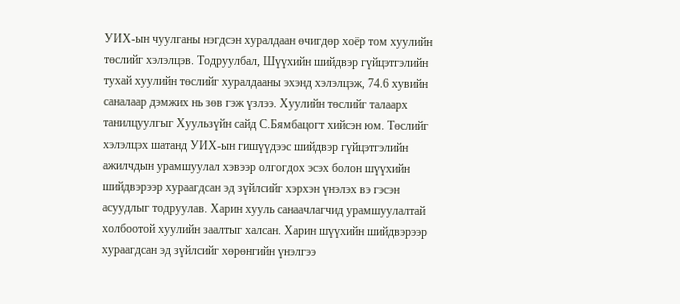УИХ-ын чуулганы нэгдсэн хуралдаан өчигдөр хоёр том хуулийн төслийг хэлэлцэв. Тодруулбал, Шүүхийн шийдвэр гүйцэтгэлийн тухай хуулийн төслийг хуралдааны эхэнд хэлэлцэж, 74.6 хувийн саналаар дэмжих нь зөв гэж үзлээ. Хуулийн төслийг талаарх танилцуулгыг Хуульзүйн сайд С.Бямбацогт хийсэн юм. Төслийг хэлэлцэх шатанд УИХ-ын гишүүдээс шийдвэр гүйцэтгэлийн ажилчдын урамшуулал хэвээр олгогдох эсэх болон шүүхийн шийдвэрээр хураагдсан эд зүйлсийг хэрхэн үнэлэх вэ гэсэн асуудлыг тодруулав. Харин хууль санаачлагчид урамшуулалтай холбоотой хуулийн заалтыг халсан. Харин шүүхийн шийдвэрээр хураагдсан эд зүйлсийг хөрөнгийн үнэлгээ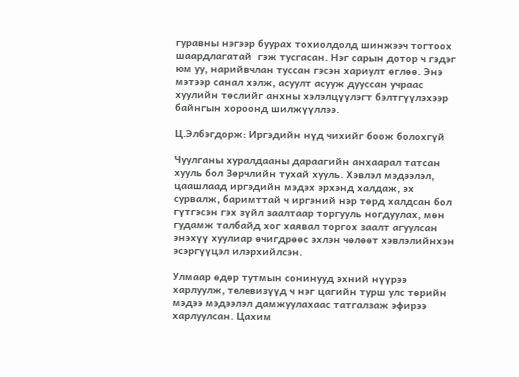гуравны нэгээр буурах тохиолдолд шинжээч тогтоох шаардлагатай  гэж тусгасан. Нэг сарын дотор ч гэдэг юм уу, нарийвчлан туссан гэсэн хариулт өглөө. Энэ мэтээр санал хэлж, асуулт асууж дууссан учраас хуулийн төслийг анхны хэлэлцүүлэгт бэлтгүүлэхээр байнгын хороонд шилжүүллээ.

Ц.Элбэгдорж: Иргэдийн нүд чихийг боож болохгүй

Чуулганы хуралдааны дараагийн анхаарал татсан хууль бол Зөрчлийн тухай хууль. Хэвлэл мэдээлэл, цаашлаад иргэдийн мэдэх эрхэнд халдаж, эх сурвалж, баримттай ч иргэний нэр төрд халдсан бол гүтгэсэн гэх зүйл заалтаар торгууль ногдуулах, мөн гудамж талбайд хог хаявал торгох заалт агуулсан энэхүү хуулиар өчигдрөөс эхлэн чөлөөт хэвлэлийнхэн эсэргүүцэл илэрхийлсэн.

Улмаар өдөр тутмын сонинууд эхний нүүрээ харлуулж, телевизүүд ч нэг цагийн турш улс төрийн мэдээ мэдээлэл дамжуулахаас татгалзаж эфирээ харлуулсан. Цахим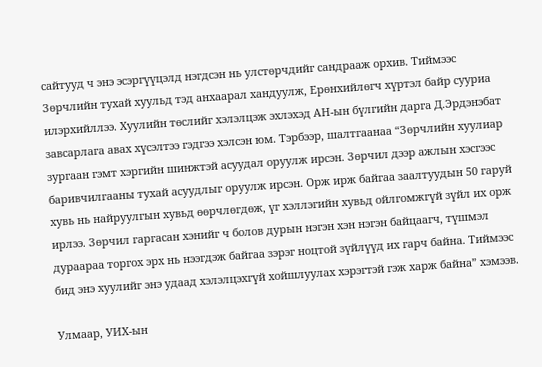сайтууд ч энэ эсэргүүцэлд нэгдсэн нь улстөрчдийг сандрааж орхив. Тиймээс Зөрчлийн тухай хуульд тэд анхаарал хандуулж, Ерөнхийлөгч хүртэл байр сууриа илэрхийллээ. Хуулийн төслийг хэлэлцэж эхлэхэд АН-ын бүлгийн дарга Д.Эрдэнэбат завсарлага авах хүсэлтээ гэдгээ хэлсэн юм. Тэрбээр, шалтгаанаа “Зөрчлийн хуулиар зургаан гэмт хэргийн шинжтэй асуудал оруулж ирсэн. Зөрчил дээр ажлын хэсгээс баривчилгааны тухай асуудлыг оруулж ирсэн. Орж ирж байгаа заалтуудын 50 гаруй хувь нь найруулгын хувьд өөрчлөгдөж, үг хэллэгийн хувьд ойлгомжгүй зүйл их орж ирлээ. Зөрчил гаргасан хэнийг ч болов дурын нэгэн хэн нэгэн байцаагч, түшмэл дураараа торгох эрх нь нээгдэж байгаа зэрэг ноцтой зүйлүүд их гарч байна. Тиймээс бид энэ хуулийг энэ удаад хэлэлцэхгүй хойшлуулах хэрэгтэй гэж харж байна” хэмээв.

Улмаар, УИХ-ын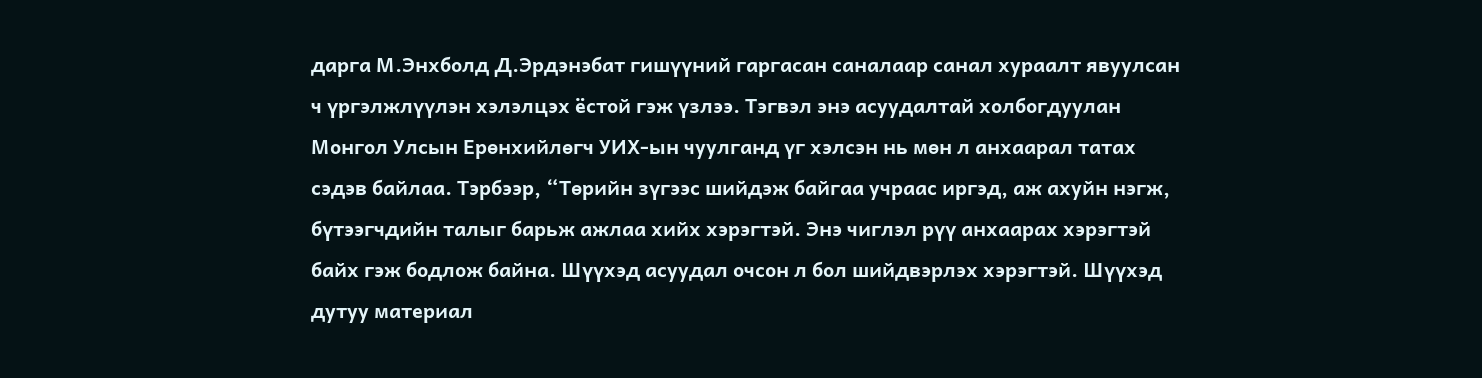дарга М.Энхболд Д.Эрдэнэбат гишүүний гаргасан саналаар санал хураалт явуулсан ч үргэлжлүүлэн хэлэлцэх ёстой гэж үзлээ. Тэгвэл энэ асуудалтай холбогдуулан Монгол Улсын Ерөнхийлөгч УИХ-ын чуулганд үг хэлсэн нь мөн л анхаарал татах сэдэв байлаа. Тэрбээр, “Төрийн зүгээс шийдэж байгаа учраас иргэд, аж ахуйн нэгж, бүтээгчдийн талыг барьж ажлаа хийх хэрэгтэй. Энэ чиглэл рүү анхаарах хэрэгтэй байх гэж бодлож байна. Шүүхэд асуудал очсон л бол шийдвэрлэх хэрэгтэй. Шүүхэд дутуу материал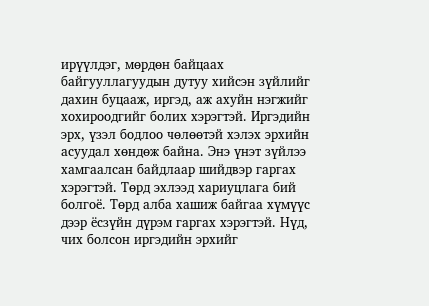ирүүлдэг, мөрдөн байцаах байгууллагуудын дутуу хийсэн зүйлийг дахин буцааж, иргэд, аж ахуйн нэгжийг хохироодгийг болих хэрэгтэй. Иргэдийн эрх, үзэл бодлоо чөлөөтэй хэлэх эрхийн асуудал хөндөж байна. Энэ үнэт зүйлээ хамгаалсан байдлаар шийдвэр гаргах хэрэгтэй. Төрд эхлээд хариуцлага бий болгоё. Төрд алба хашиж байгаа хүмүүс дээр ёсзүйн дүрэм гаргах хэрэгтэй. Нүд, чих болсон иргэдийн эрхийг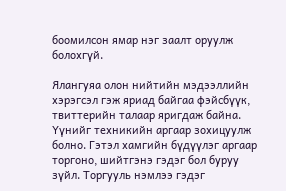боомилсон ямар нэг заалт оруулж болохгүй.

Ялангуяа олон нийтийн мэдээллийн хэрэгсэл гэж яриад байгаа фэйсбүүк, твиттерийн талаар яригдаж байна. Үүнийг техникийн аргаар зохицуулж болно. Гэтэл хамгийн бүдүүлэг аргаар торгоно, шийтгэнэ гэдэг бол буруу зүйл. Торгууль нэмлээ гэдэг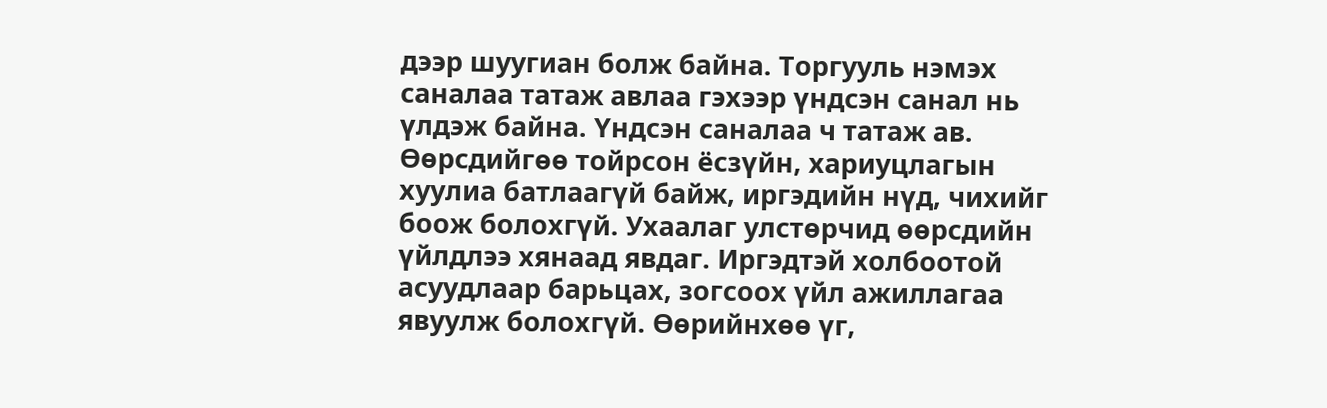дээр шуугиан болж байна. Торгууль нэмэх саналаа татаж авлаа гэхээр үндсэн санал нь үлдэж байна. Үндсэн саналаа ч татаж ав. Өөрсдийгөө тойрсон ёсзүйн, хариуцлагын хуулиа батлаагүй байж, иргэдийн нүд, чихийг боож болохгүй. Ухаалаг улстөрчид өөрсдийн үйлдлээ хянаад явдаг. Иргэдтэй холбоотой асуудлаар барьцах, зогсоох үйл ажиллагаа явуулж болохгүй. Өөрийнхөө үг,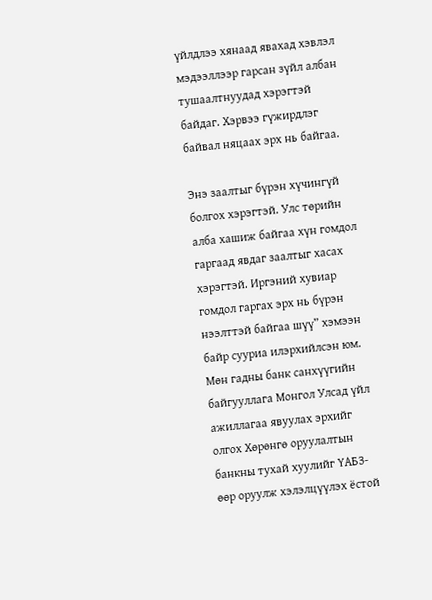үйлдлээ хянаад явахад хэвлэл мэдээллээр гарсан зүйл албан тушаалтнуудад хэрэгтэй байдаг. Хэрвээ гүжирдлэг байвал няцаах эрх нь байгаа.

Энэ заалтыг бүрэн хүчингүй болгох хэрэгтэй. Улс төрийн алба хашиж байгаа хүн гомдол гаргаад явдаг заалтыг хасах хэрэгтэй. Иргэний хувиар гомдол гаргах эрх нь бүрэн нээлттэй байгаа шүү” хэмээн байр сууриа илэрхийлсэн юм. Мөн гадны банк санхүүгийн байгууллага Монгол Улсад үйл ажиллагаа явуулах эрхийг олгох Хөрөнгө оруулалтын банкны тухай хуулийг ҮАБЗ-өөр оруулж хэлэлцүүлэх ёстой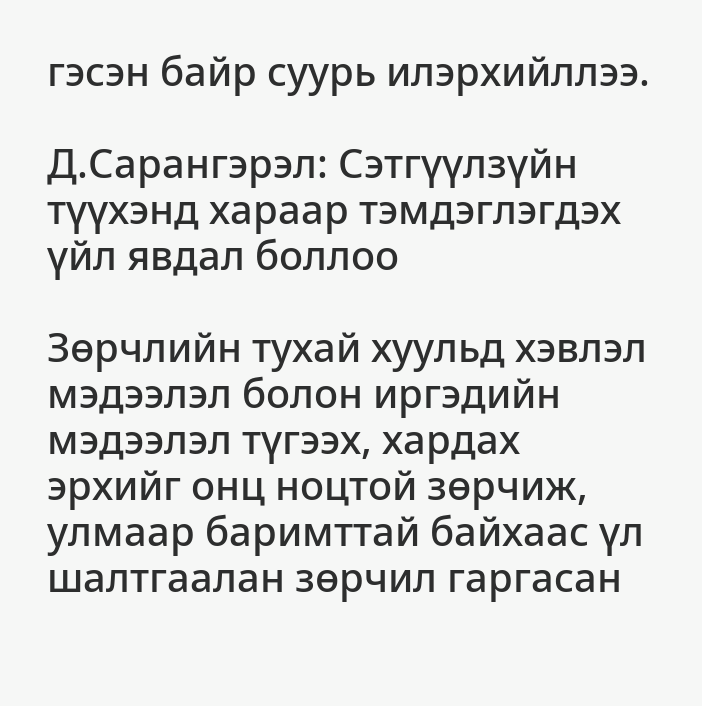гэсэн байр суурь илэрхийллээ.

Д.Сарангэрэл: Сэтгүүлзүйн түүхэнд хараар тэмдэглэгдэх үйл явдал боллоо

Зөрчлийн тухай хуульд хэвлэл мэдээлэл болон иргэдийн мэдээлэл түгээх, хардах эрхийг онц ноцтой зөрчиж, улмаар баримттай байхаас үл шалтгаалан зөрчил гаргасан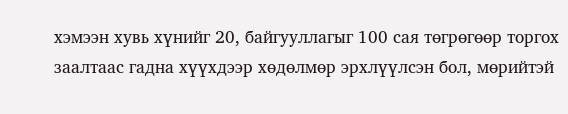хэмээн хувь хүнийг 20, байгууллагыг 100 сая төгрөгөөр торгох заалтаас гадна хүүхдээр хөдөлмөр эрхлүүлсэн бол, мөрийтэй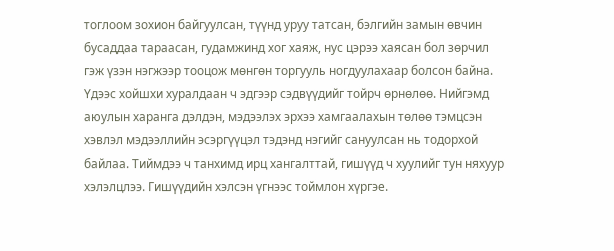тоглоом зохион байгуулсан, түүнд уруу татсан, бэлгийн замын өвчин бусаддаа тараасан, гудамжинд хог хаяж, нус цэрээ хаясан бол зөрчил гэж үзэн нэгжээр тооцож мөнгөн торгууль ногдуулахаар болсон байна. Үдээс хойшхи хуралдаан ч эдгээр сэдвүүдийг тойрч өрнөлөө. Нийгэмд аюулын харанга дэлдэн, мэдээлэх эрхээ хамгаалахын төлөө тэмцсэн хэвлэл мэдээллийн эсэргүүцэл тэдэнд нэгийг сануулсан нь тодорхой байлаа. Тиймдээ ч танхимд ирц хангалттай, гишүүд ч хуулийг тун няхуур хэлэлцлээ. Гишүүдийн хэлсэн үгнээс тоймлон хүргэе.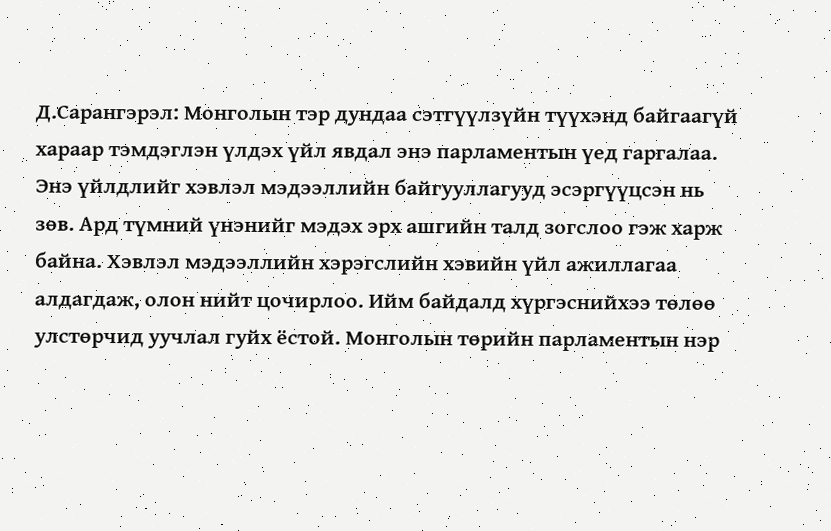Д.Сарангэрэл: Монголын тэр дундаа сэтгүүлзүйн түүхэнд байгаагүй хараар тэмдэглэн үлдэх үйл явдал энэ парламентын үед гаргалаа. Энэ үйлдлийг хэвлэл мэдээллийн байгууллагууд эсэргүүцсэн нь зөв. Ард түмний үнэнийг мэдэх эрх ашгийн талд зогслоо гэж харж байна. Хэвлэл мэдээллийн хэрэгслийн хэвийн үйл ажиллагаа алдагдаж, олон нийт цочирлоо. Ийм байдалд хүргэснийхээ төлөө улстөрчид уучлал гуйх ёстой. Монголын төрийн парламентын нэр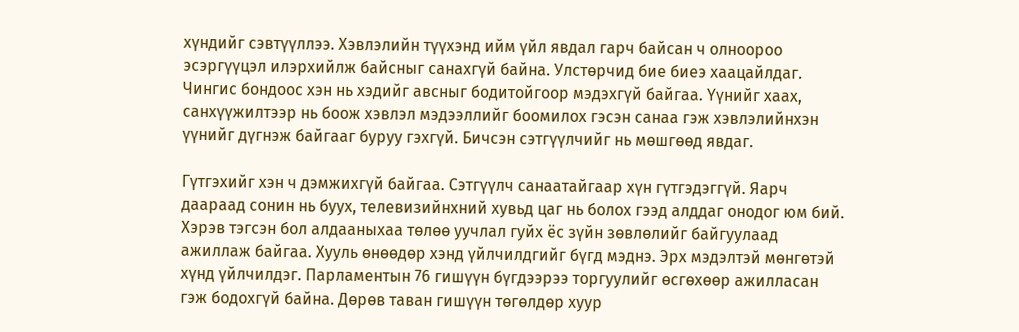хүндийг сэвтүүллээ. Хэвлэлийн түүхэнд ийм үйл явдал гарч байсан ч олноороо эсэргүүцэл илэрхийлж байсныг санахгүй байна. Улстөрчид бие биеэ хаацайлдаг. Чингис бондоос хэн нь хэдийг авсныг бодитойгоор мэдэхгүй байгаа. Үүнийг хаах, санхүүжилтээр нь боож хэвлэл мэдээллийг боомилох гэсэн санаа гэж хэвлэлийнхэн үүнийг дүгнэж байгааг буруу гэхгүй. Бичсэн сэтгүүлчийг нь мөшгөөд явдаг.

Гүтгэхийг хэн ч дэмжихгүй байгаа. Сэтгүүлч санаатайгаар хүн гүтгэдэггүй. Яарч даараад сонин нь буух, телевизийнхний хувьд цаг нь болох гээд алддаг онодог юм бий. Хэрэв тэгсэн бол алдааныхаа төлөө уучлал гуйх ёс зүйн зөвлөлийг байгуулаад ажиллаж байгаа. Хууль өнөөдөр хэнд үйлчилдгийг бүгд мэднэ. Эрх мэдэлтэй мөнгөтэй хүнд үйлчилдэг. Парламентын 76 гишүүн бүгдээрээ торгуулийг өсгөхөөр ажилласан гэж бодохгүй байна. Дөрөв таван гишүүн төгөлдөр хуур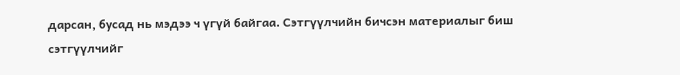дарсан, бусад нь мэдээ ч үгүй байгаа. Сэтгүүлчийн бичсэн материалыг биш сэтгүүлчийг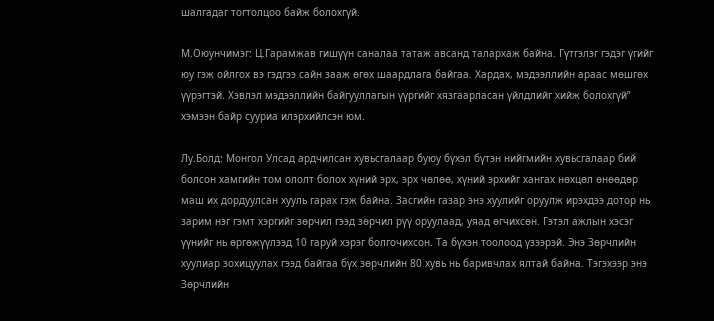шалгадаг тогтолцоо байж болохгүй.

М.Оюунчимэг: Ц.Гарамжав гишүүн саналаа татаж авсанд талархаж байна. Гүтгэлэг гэдэг үгийг юу гэж ойлгох вэ гэдгээ сайн зааж өгөх шаардлага байгаа. Хардах, мэдээллийн араас мөшгөх үүрэгтэй. Хэвлэл мэдээллийн байгууллагын үүргийг хязгаарласан үйлдлийг хийж болохгүй” хэмээн байр сууриа илэрхийлсэн юм.

Лу.Болд: Монгол Улсад ардчилсан хувьсгалаар буюу бүхэл бүтэн нийгмийн хувьсгалаар бий болсон хамгийн том ололт болох хүний эрх, эрх чөлөө, хүний эрхийг хангах нөхцөл өнөөдөр маш их дордуулсан хууль гарах гэж байна. Засгийн газар энэ хуулийг оруулж ирэхдээ дотор нь зарим нэг гэмт хэргийг зөрчил гээд зөрчил рүү оруулаад, уяад өгчихсөн. Гэтэл ажлын хэсэг үүнийг нь өргөжүүлээд 10 гаруй хэрэг болгочихсон. Та бүхэн тоолоод үзээрэй. Энэ Зөрчлийн хуулиар зохицуулах гээд байгаа бүх зөрчлийн 80 хувь нь баривчлах ялтай байна. Тэгэхээр энэ Зөрчлийн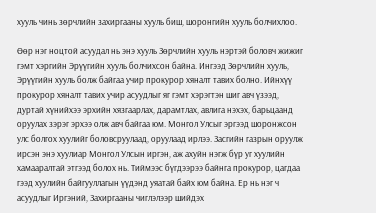хууль чинь зөрчлийн захиргааны хууль биш, шоронгийн хууль болчихлоо.

Өөр нэг ноцтой асуудал нь энэ хууль Зөрчлийн хууль нэртэй боловч жижиг гэмт хэргийн Эрүүгийн хууль болчихсон байна. Ингээд Зөрчлийн хууль, Эрүүгийн хууль болж байгаа учир прокурор хяналт тавих болно. Ийнхүү прокурор хяналт тавих учир асуудлыг яг гэмт хэрэгтэн шиг авч үзээд, дуртай хүнийхээ эрхийн хязгаарлах, дарамтлах, авлига нэхэх, барьцаанд оруулах зэрэг эрхээ олж авч байгаа юм. Монгол Улсыг эргээд шоронжсон улс болгох хуулийг боловсруулаад, оруулаад ирлээ. Засгийн газрын оруулж ирсэн энэ хуулиар Монгол Улсын иргэн, аж ахуйн нэгж бүр уг хуулийн хамааралтай этгээд болох нь. Тиймээс бүгдээрээ байнга прокурор, цагдаа гээд хуулийн байгууллагын үүдэнд уяатай байх юм байна. Ер нь нэг ч асуудлыг Иргэний, Захиргааны чиглэлээр шийдэх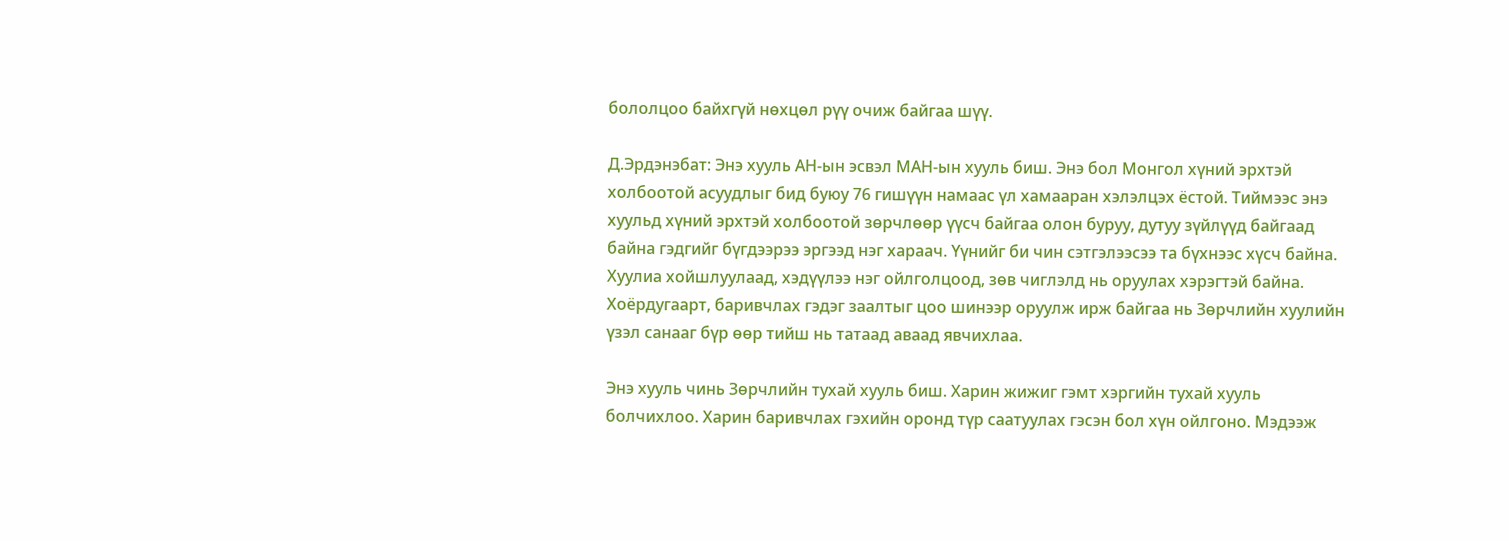бололцоо байхгүй нөхцөл рүү очиж байгаа шүү.

Д.Эрдэнэбат: Энэ хууль АН-ын эсвэл МАН-ын хууль биш. Энэ бол Монгол хүний эрхтэй холбоотой асуудлыг бид буюу 76 гишүүн намаас үл хамааран хэлэлцэх ёстой. Тиймээс энэ хуульд хүний эрхтэй холбоотой зөрчлөөр үүсч байгаа олон буруу, дутуу зүйлүүд байгаад байна гэдгийг бүгдээрээ эргээд нэг хараач. Үүнийг би чин сэтгэлээсээ та бүхнээс хүсч байна. Хуулиа хойшлуулаад, хэдүүлээ нэг ойлголцоод, зөв чиглэлд нь оруулах хэрэгтэй байна. Хоёрдугаарт, баривчлах гэдэг заалтыг цоо шинээр оруулж ирж байгаа нь Зөрчлийн хуулийн үзэл санааг бүр өөр тийш нь татаад аваад явчихлаа.

Энэ хууль чинь Зөрчлийн тухай хууль биш. Харин жижиг гэмт хэргийн тухай хууль болчихлоо. Харин баривчлах гэхийн оронд түр саатуулах гэсэн бол хүн ойлгоно. Мэдээж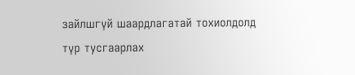зайлшгүй шаардлагатай тохиолдолд түр тусгаарлах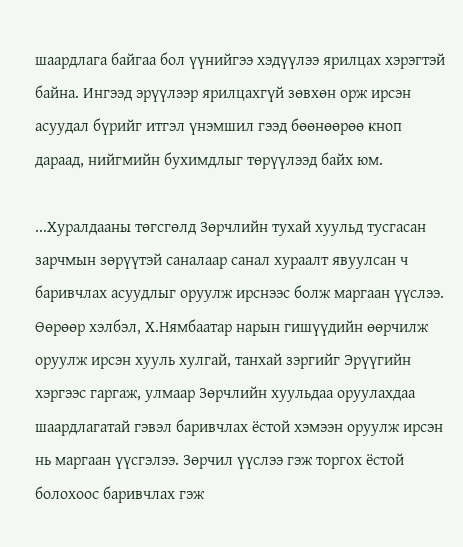шаардлага байгаа бол үүнийгээ хэдүүлээ ярилцах хэрэгтэй байна. Ингээд эрүүлээр ярилцахгүй зөвхөн орж ирсэн асуудал бүрийг итгэл үнэмшил гээд бөөнөөрөө кноп дараад, нийгмийн бухимдлыг төрүүлээд байх юм.

...Хуралдааны төгсгөлд Зөрчлийн тухай хуульд тусгасан зарчмын зөрүүтэй саналаар санал хураалт явуулсан ч баривчлах асуудлыг оруулж ирснээс болж маргаан үүслээ. Өөрөөр хэлбэл, Х.Нямбаатар нарын гишүүдийн өөрчилж оруулж ирсэн хууль хулгай, танхай зэргийг Эрүүгийн хэргээс гаргаж, улмаар Зөрчлийн хуульдаа оруулахдаа шаардлагатай гэвэл баривчлах ёстой хэмээн оруулж ирсэн нь маргаан үүсгэлээ. Зөрчил үүслээ гэж торгох ёстой болохоос баривчлах гэж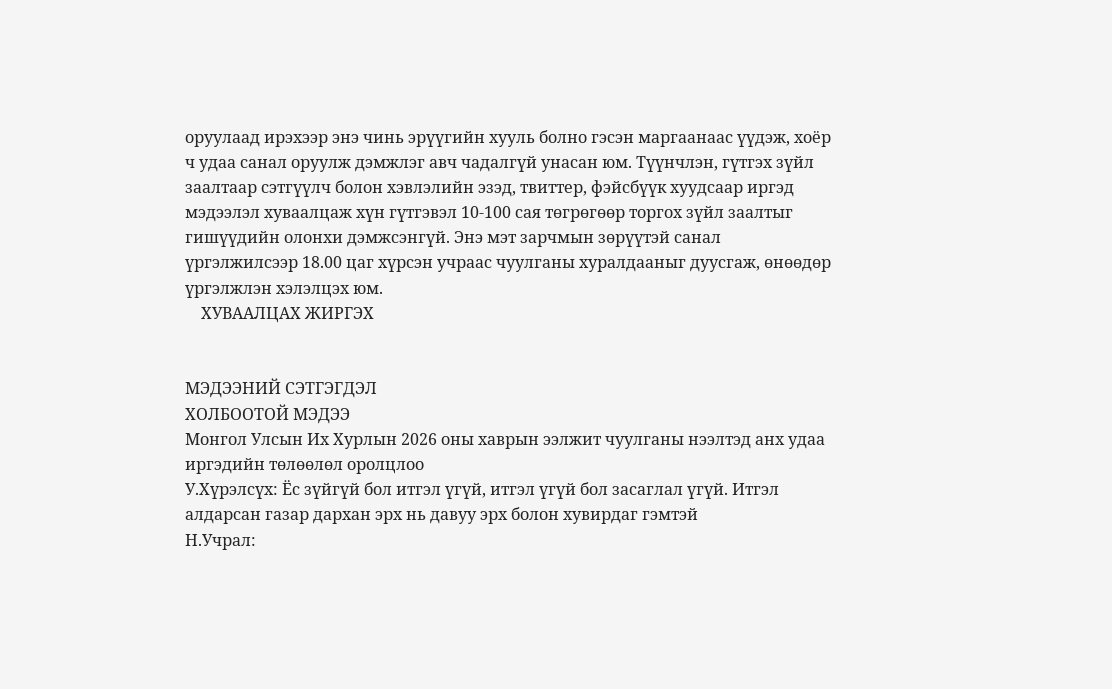оруулаад ирэхээр энэ чинь эрүүгийн хууль болно гэсэн маргаанаас үүдэж, хоёр ч удаа санал оруулж дэмжлэг авч чадалгүй унасан юм. Түүнчлэн, гүтгэх зүйл заалтаар сэтгүүлч болон хэвлэлийн эзэд, твиттер, фэйсбүүк хуудсаар иргэд мэдээлэл хуваалцаж хүн гүтгэвэл 10-100 сая төгрөгөөр торгох зүйл заалтыг гишүүдийн олонхи дэмжсэнгүй. Энэ мэт зарчмын зөрүүтэй санал үргэлжилсээр 18.00 цаг хүрсэн учраас чуулганы хуралдааныг дуусгаж, өнөөдөр үргэлжлэн хэлэлцэх юм.
    ХУВААЛЦАХ ЖИРГЭХ


МЭДЭЭНИЙ СЭТГЭГДЭЛ
ХОЛБООТОЙ МЭДЭЭ
Монгол Улсын Их Хурлын 2026 оны хаврын ээлжит чуулганы нээлтэд анх удаа иргэдийн төлөөлөл оролцлоо
У.Хүрэлсүх: Ёс зүйгүй бол итгэл үгүй, итгэл үгүй бол засаглал үгүй. Итгэл алдарсан газар дархан эрх нь давуу эрх болон хувирдаг гэмтэй
Н.Учрал: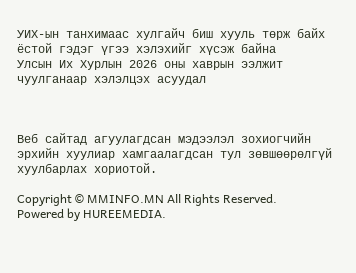УИХ-ын танхимаас хулгайч биш хууль төрж байх ёстой гэдэг үгээ хэлэхийг хүсэж байна
Улсын Их Хурлын 2026 оны хаврын ээлжит чуулганаар хэлэлцэх асуудал



Веб сайтад агуулагдсан мэдээлэл зохиогчийн эрхийн хуулиар хамгаалагдсан тул зөвшөөрөлгүй хуулбарлах хориотой.

Copyright © MMINFO.MN All Rights Reserved. Powered by HUREEMEDIA.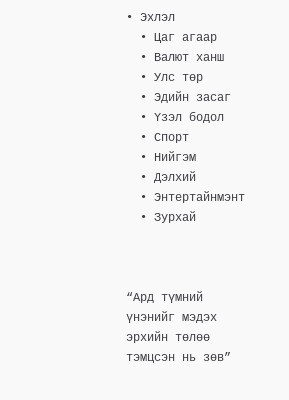• Эхлэл
  • Цаг агаар
  • Валют ханш
  • Улс төр
  • Эдийн засаг
  • Үзэл бодол
  • Спорт
  • Нийгэм
  • Дэлхий
  • Энтертайнмэнт
  • Зурхай



“Ард түмний үнэнийг мэдэх эрхийн төлөө тэмцсэн нь зөв”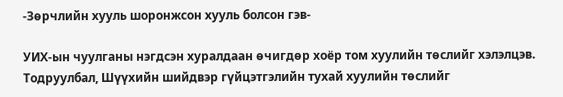-Зөрчлийн хууль шоронжсон хууль болсон гэв-

УИХ-ын чуулганы нэгдсэн хуралдаан өчигдөр хоёр том хуулийн төслийг хэлэлцэв. Тодруулбал, Шүүхийн шийдвэр гүйцэтгэлийн тухай хуулийн төслийг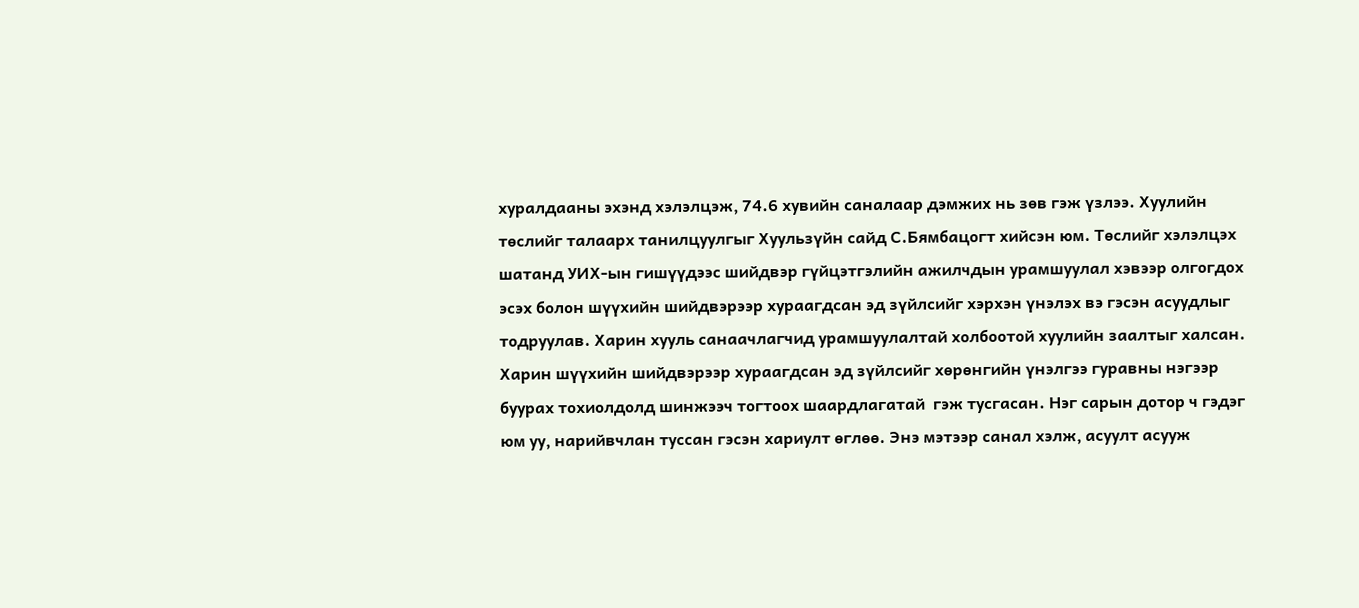хуралдааны эхэнд хэлэлцэж, 74.6 хувийн саналаар дэмжих нь зөв гэж үзлээ. Хуулийн төслийг талаарх танилцуулгыг Хуульзүйн сайд С.Бямбацогт хийсэн юм. Төслийг хэлэлцэх шатанд УИХ-ын гишүүдээс шийдвэр гүйцэтгэлийн ажилчдын урамшуулал хэвээр олгогдох эсэх болон шүүхийн шийдвэрээр хураагдсан эд зүйлсийг хэрхэн үнэлэх вэ гэсэн асуудлыг тодруулав. Харин хууль санаачлагчид урамшуулалтай холбоотой хуулийн заалтыг халсан. Харин шүүхийн шийдвэрээр хураагдсан эд зүйлсийг хөрөнгийн үнэлгээ гуравны нэгээр буурах тохиолдолд шинжээч тогтоох шаардлагатай  гэж тусгасан. Нэг сарын дотор ч гэдэг юм уу, нарийвчлан туссан гэсэн хариулт өглөө. Энэ мэтээр санал хэлж, асуулт асууж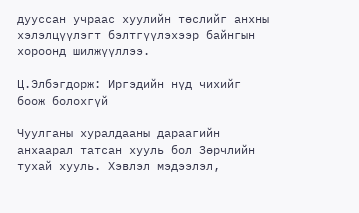дууссан учраас хуулийн төслийг анхны хэлэлцүүлэгт бэлтгүүлэхээр байнгын хороонд шилжүүллээ.

Ц.Элбэгдорж: Иргэдийн нүд чихийг боож болохгүй

Чуулганы хуралдааны дараагийн анхаарал татсан хууль бол Зөрчлийн тухай хууль. Хэвлэл мэдээлэл,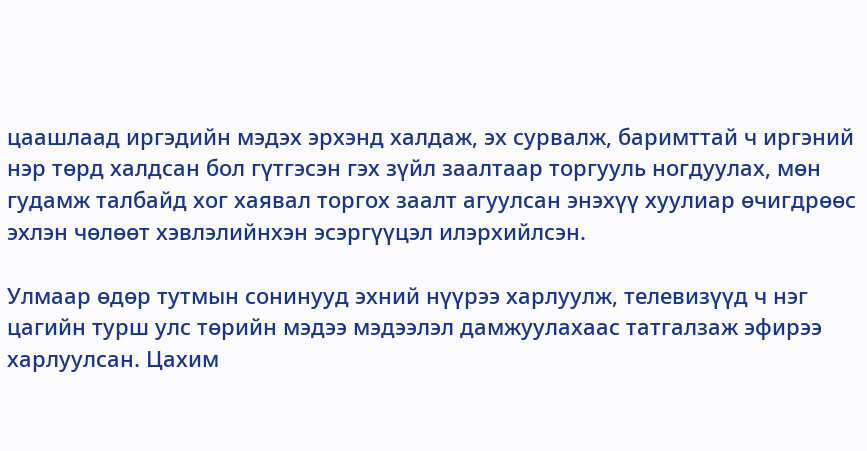цаашлаад иргэдийн мэдэх эрхэнд халдаж, эх сурвалж, баримттай ч иргэний нэр төрд халдсан бол гүтгэсэн гэх зүйл заалтаар торгууль ногдуулах, мөн гудамж талбайд хог хаявал торгох заалт агуулсан энэхүү хуулиар өчигдрөөс эхлэн чөлөөт хэвлэлийнхэн эсэргүүцэл илэрхийлсэн.

Улмаар өдөр тутмын сонинууд эхний нүүрээ харлуулж, телевизүүд ч нэг цагийн турш улс төрийн мэдээ мэдээлэл дамжуулахаас татгалзаж эфирээ харлуулсан. Цахим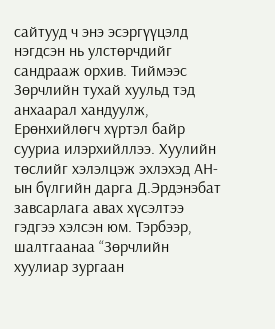сайтууд ч энэ эсэргүүцэлд нэгдсэн нь улстөрчдийг сандрааж орхив. Тиймээс Зөрчлийн тухай хуульд тэд анхаарал хандуулж, Ерөнхийлөгч хүртэл байр сууриа илэрхийллээ. Хуулийн төслийг хэлэлцэж эхлэхэд АН-ын бүлгийн дарга Д.Эрдэнэбат завсарлага авах хүсэлтээ гэдгээ хэлсэн юм. Тэрбээр, шалтгаанаа “Зөрчлийн хуулиар зургаан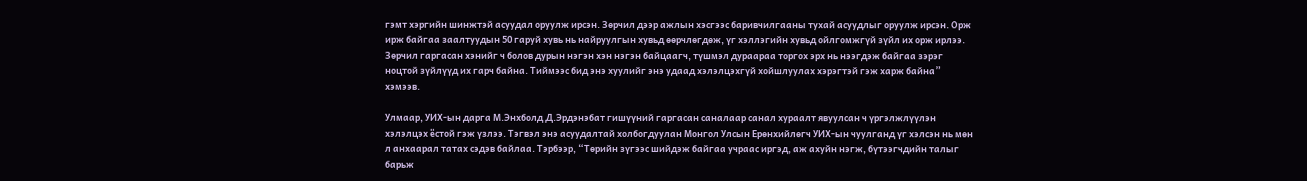гэмт хэргийн шинжтэй асуудал оруулж ирсэн. Зөрчил дээр ажлын хэсгээс баривчилгааны тухай асуудлыг оруулж ирсэн. Орж ирж байгаа заалтуудын 50 гаруй хувь нь найруулгын хувьд өөрчлөгдөж, үг хэллэгийн хувьд ойлгомжгүй зүйл их орж ирлээ. Зөрчил гаргасан хэнийг ч болов дурын нэгэн хэн нэгэн байцаагч, түшмэл дураараа торгох эрх нь нээгдэж байгаа зэрэг ноцтой зүйлүүд их гарч байна. Тиймээс бид энэ хуулийг энэ удаад хэлэлцэхгүй хойшлуулах хэрэгтэй гэж харж байна” хэмээв.

Улмаар, УИХ-ын дарга М.Энхболд Д.Эрдэнэбат гишүүний гаргасан саналаар санал хураалт явуулсан ч үргэлжлүүлэн хэлэлцэх ёстой гэж үзлээ. Тэгвэл энэ асуудалтай холбогдуулан Монгол Улсын Ерөнхийлөгч УИХ-ын чуулганд үг хэлсэн нь мөн л анхаарал татах сэдэв байлаа. Тэрбээр, “Төрийн зүгээс шийдэж байгаа учраас иргэд, аж ахуйн нэгж, бүтээгчдийн талыг барьж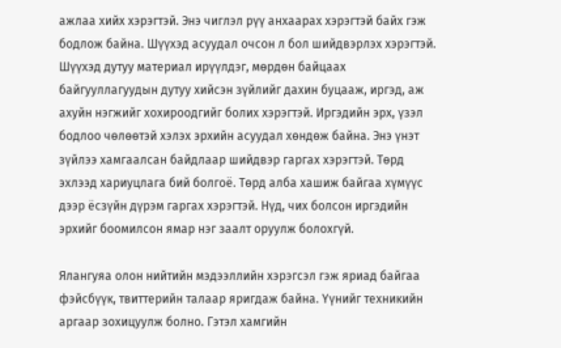ажлаа хийх хэрэгтэй. Энэ чиглэл рүү анхаарах хэрэгтэй байх гэж бодлож байна. Шүүхэд асуудал очсон л бол шийдвэрлэх хэрэгтэй. Шүүхэд дутуу материал ирүүлдэг, мөрдөн байцаах байгууллагуудын дутуу хийсэн зүйлийг дахин буцааж, иргэд, аж ахуйн нэгжийг хохироодгийг болих хэрэгтэй. Иргэдийн эрх, үзэл бодлоо чөлөөтэй хэлэх эрхийн асуудал хөндөж байна. Энэ үнэт зүйлээ хамгаалсан байдлаар шийдвэр гаргах хэрэгтэй. Төрд эхлээд хариуцлага бий болгоё. Төрд алба хашиж байгаа хүмүүс дээр ёсзүйн дүрэм гаргах хэрэгтэй. Нүд, чих болсон иргэдийн эрхийг боомилсон ямар нэг заалт оруулж болохгүй.

Ялангуяа олон нийтийн мэдээллийн хэрэгсэл гэж яриад байгаа фэйсбүүк, твиттерийн талаар яригдаж байна. Үүнийг техникийн аргаар зохицуулж болно. Гэтэл хамгийн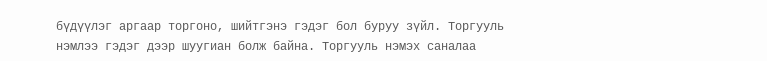бүдүүлэг аргаар торгоно, шийтгэнэ гэдэг бол буруу зүйл. Торгууль нэмлээ гэдэг дээр шуугиан болж байна. Торгууль нэмэх саналаа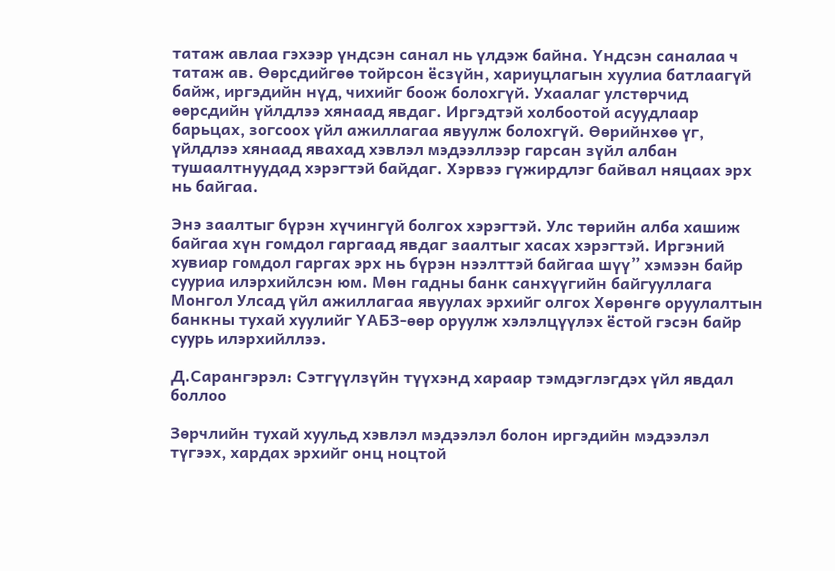татаж авлаа гэхээр үндсэн санал нь үлдэж байна. Үндсэн саналаа ч татаж ав. Өөрсдийгөө тойрсон ёсзүйн, хариуцлагын хуулиа батлаагүй байж, иргэдийн нүд, чихийг боож болохгүй. Ухаалаг улстөрчид өөрсдийн үйлдлээ хянаад явдаг. Иргэдтэй холбоотой асуудлаар барьцах, зогсоох үйл ажиллагаа явуулж болохгүй. Өөрийнхөө үг, үйлдлээ хянаад явахад хэвлэл мэдээллээр гарсан зүйл албан тушаалтнуудад хэрэгтэй байдаг. Хэрвээ гүжирдлэг байвал няцаах эрх нь байгаа.

Энэ заалтыг бүрэн хүчингүй болгох хэрэгтэй. Улс төрийн алба хашиж байгаа хүн гомдол гаргаад явдаг заалтыг хасах хэрэгтэй. Иргэний хувиар гомдол гаргах эрх нь бүрэн нээлттэй байгаа шүү” хэмээн байр сууриа илэрхийлсэн юм. Мөн гадны банк санхүүгийн байгууллага Монгол Улсад үйл ажиллагаа явуулах эрхийг олгох Хөрөнгө оруулалтын банкны тухай хуулийг ҮАБЗ-өөр оруулж хэлэлцүүлэх ёстой гэсэн байр суурь илэрхийллээ.

Д.Сарангэрэл: Сэтгүүлзүйн түүхэнд хараар тэмдэглэгдэх үйл явдал боллоо

Зөрчлийн тухай хуульд хэвлэл мэдээлэл болон иргэдийн мэдээлэл түгээх, хардах эрхийг онц ноцтой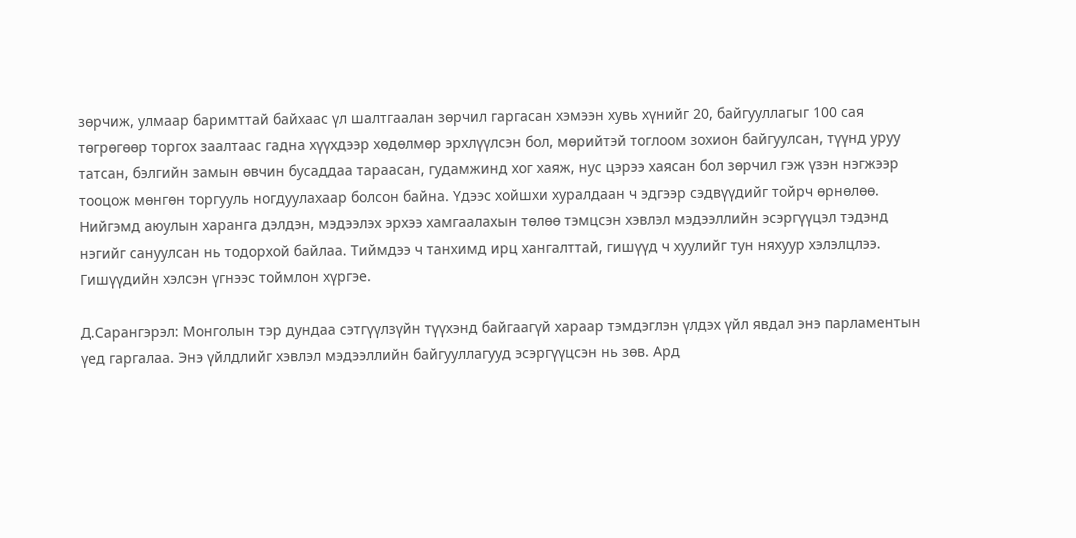зөрчиж, улмаар баримттай байхаас үл шалтгаалан зөрчил гаргасан хэмээн хувь хүнийг 20, байгууллагыг 100 сая төгрөгөөр торгох заалтаас гадна хүүхдээр хөдөлмөр эрхлүүлсэн бол, мөрийтэй тоглоом зохион байгуулсан, түүнд уруу татсан, бэлгийн замын өвчин бусаддаа тараасан, гудамжинд хог хаяж, нус цэрээ хаясан бол зөрчил гэж үзэн нэгжээр тооцож мөнгөн торгууль ногдуулахаар болсон байна. Үдээс хойшхи хуралдаан ч эдгээр сэдвүүдийг тойрч өрнөлөө. Нийгэмд аюулын харанга дэлдэн, мэдээлэх эрхээ хамгаалахын төлөө тэмцсэн хэвлэл мэдээллийн эсэргүүцэл тэдэнд нэгийг сануулсан нь тодорхой байлаа. Тиймдээ ч танхимд ирц хангалттай, гишүүд ч хуулийг тун няхуур хэлэлцлээ. Гишүүдийн хэлсэн үгнээс тоймлон хүргэе.

Д.Сарангэрэл: Монголын тэр дундаа сэтгүүлзүйн түүхэнд байгаагүй хараар тэмдэглэн үлдэх үйл явдал энэ парламентын үед гаргалаа. Энэ үйлдлийг хэвлэл мэдээллийн байгууллагууд эсэргүүцсэн нь зөв. Ард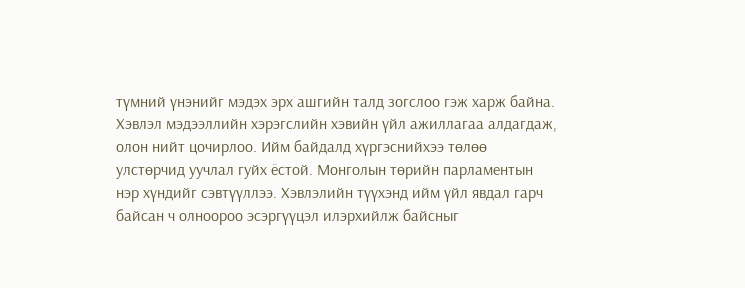түмний үнэнийг мэдэх эрх ашгийн талд зогслоо гэж харж байна. Хэвлэл мэдээллийн хэрэгслийн хэвийн үйл ажиллагаа алдагдаж, олон нийт цочирлоо. Ийм байдалд хүргэснийхээ төлөө улстөрчид уучлал гуйх ёстой. Монголын төрийн парламентын нэр хүндийг сэвтүүллээ. Хэвлэлийн түүхэнд ийм үйл явдал гарч байсан ч олноороо эсэргүүцэл илэрхийлж байсныг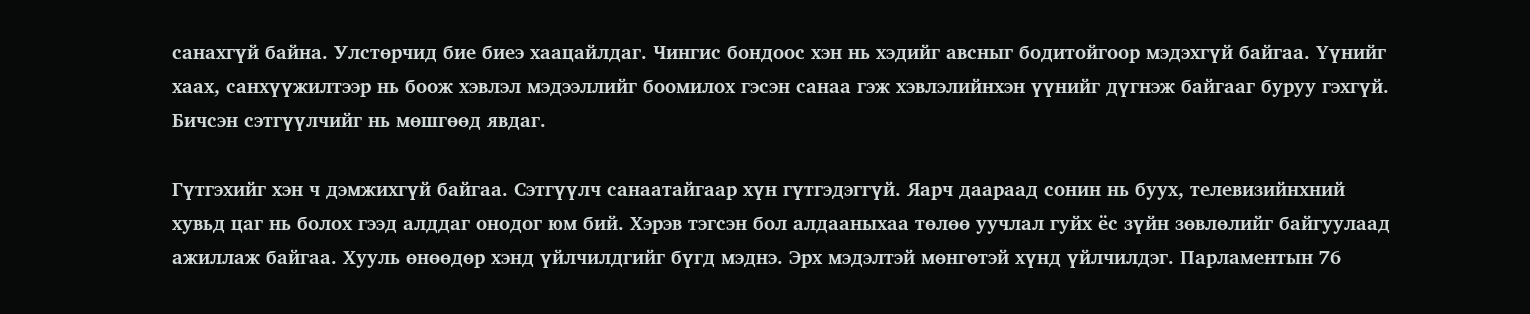санахгүй байна. Улстөрчид бие биеэ хаацайлдаг. Чингис бондоос хэн нь хэдийг авсныг бодитойгоор мэдэхгүй байгаа. Үүнийг хаах, санхүүжилтээр нь боож хэвлэл мэдээллийг боомилох гэсэн санаа гэж хэвлэлийнхэн үүнийг дүгнэж байгааг буруу гэхгүй. Бичсэн сэтгүүлчийг нь мөшгөөд явдаг.

Гүтгэхийг хэн ч дэмжихгүй байгаа. Сэтгүүлч санаатайгаар хүн гүтгэдэггүй. Яарч даараад сонин нь буух, телевизийнхний хувьд цаг нь болох гээд алддаг онодог юм бий. Хэрэв тэгсэн бол алдааныхаа төлөө уучлал гуйх ёс зүйн зөвлөлийг байгуулаад ажиллаж байгаа. Хууль өнөөдөр хэнд үйлчилдгийг бүгд мэднэ. Эрх мэдэлтэй мөнгөтэй хүнд үйлчилдэг. Парламентын 76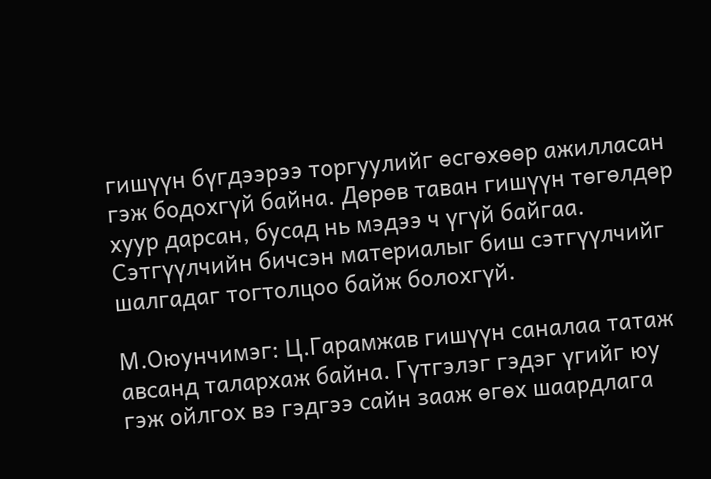гишүүн бүгдээрээ торгуулийг өсгөхөөр ажилласан гэж бодохгүй байна. Дөрөв таван гишүүн төгөлдөр хуур дарсан, бусад нь мэдээ ч үгүй байгаа. Сэтгүүлчийн бичсэн материалыг биш сэтгүүлчийг шалгадаг тогтолцоо байж болохгүй.

М.Оюунчимэг: Ц.Гарамжав гишүүн саналаа татаж авсанд талархаж байна. Гүтгэлэг гэдэг үгийг юу гэж ойлгох вэ гэдгээ сайн зааж өгөх шаардлага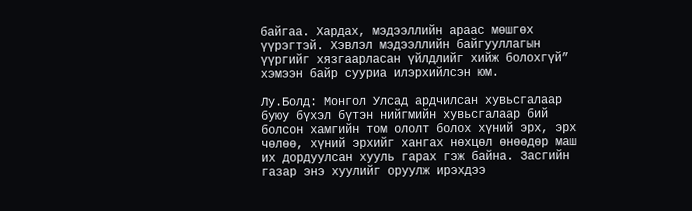байгаа. Хардах, мэдээллийн араас мөшгөх үүрэгтэй. Хэвлэл мэдээллийн байгууллагын үүргийг хязгаарласан үйлдлийг хийж болохгүй” хэмээн байр сууриа илэрхийлсэн юм.

Лу.Болд: Монгол Улсад ардчилсан хувьсгалаар буюу бүхэл бүтэн нийгмийн хувьсгалаар бий болсон хамгийн том ололт болох хүний эрх, эрх чөлөө, хүний эрхийг хангах нөхцөл өнөөдөр маш их дордуулсан хууль гарах гэж байна. Засгийн газар энэ хуулийг оруулж ирэхдээ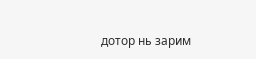дотор нь зарим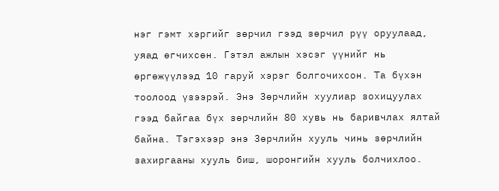нэг гэмт хэргийг зөрчил гээд зөрчил рүү оруулаад, уяад өгчихсөн. Гэтэл ажлын хэсэг үүнийг нь өргөжүүлээд 10 гаруй хэрэг болгочихсон. Та бүхэн тоолоод үзээрэй. Энэ Зөрчлийн хуулиар зохицуулах гээд байгаа бүх зөрчлийн 80 хувь нь баривчлах ялтай байна. Тэгэхээр энэ Зөрчлийн хууль чинь зөрчлийн захиргааны хууль биш, шоронгийн хууль болчихлоо.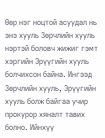Өөр нэг ноцтой асуудал нь энэ хууль Зөрчлийн хууль нэртэй боловч жижиг гэмт хэргийн Эрүүгийн хууль болчихсон байна. Ингээд Зөрчлийн хууль, Эрүүгийн хууль болж байгаа учир прокурор хяналт тавих болно. Ийнхүү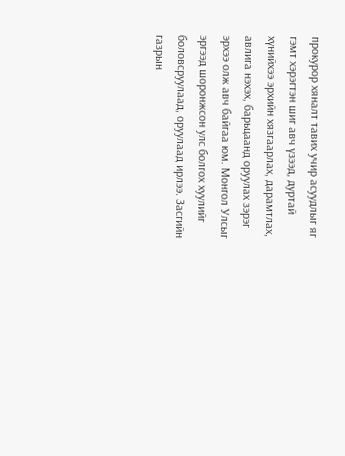прокурор хяналт тавих учир асуудлыг яг гэмт хэрэгтэн шиг авч үзээд, дуртай хүнийхээ эрхийн хязгаарлах, дарамтлах, авлига нэхэх, барьцаанд оруулах зэрэг эрхээ олж авч байгаа юм. Монгол Улсыг эргээд шоронжсон улс болгох хуулийг боловсруулаад, оруулаад ирлээ. Засгийн газрын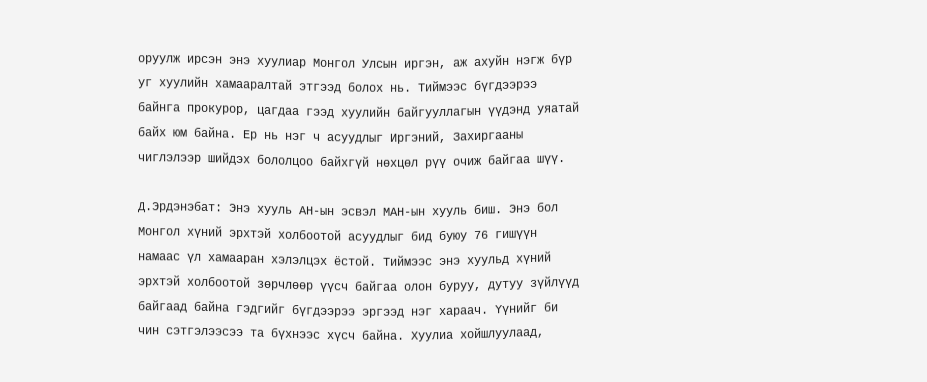оруулж ирсэн энэ хуулиар Монгол Улсын иргэн, аж ахуйн нэгж бүр уг хуулийн хамааралтай этгээд болох нь. Тиймээс бүгдээрээ байнга прокурор, цагдаа гээд хуулийн байгууллагын үүдэнд уяатай байх юм байна. Ер нь нэг ч асуудлыг Иргэний, Захиргааны чиглэлээр шийдэх бололцоо байхгүй нөхцөл рүү очиж байгаа шүү.

Д.Эрдэнэбат: Энэ хууль АН-ын эсвэл МАН-ын хууль биш. Энэ бол Монгол хүний эрхтэй холбоотой асуудлыг бид буюу 76 гишүүн намаас үл хамааран хэлэлцэх ёстой. Тиймээс энэ хуульд хүний эрхтэй холбоотой зөрчлөөр үүсч байгаа олон буруу, дутуу зүйлүүд байгаад байна гэдгийг бүгдээрээ эргээд нэг хараач. Үүнийг би чин сэтгэлээсээ та бүхнээс хүсч байна. Хуулиа хойшлуулаад,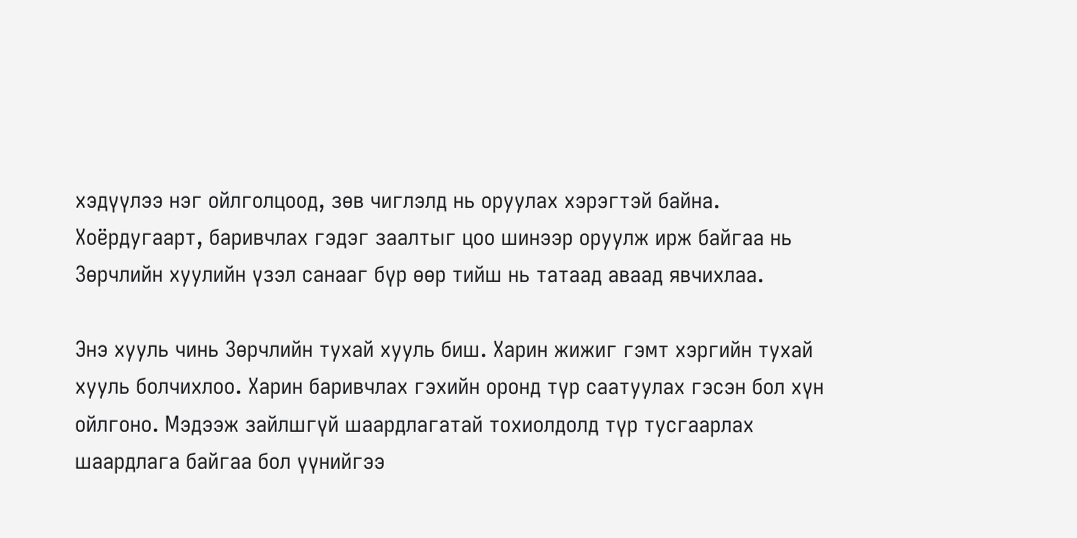хэдүүлээ нэг ойлголцоод, зөв чиглэлд нь оруулах хэрэгтэй байна. Хоёрдугаарт, баривчлах гэдэг заалтыг цоо шинээр оруулж ирж байгаа нь Зөрчлийн хуулийн үзэл санааг бүр өөр тийш нь татаад аваад явчихлаа.

Энэ хууль чинь Зөрчлийн тухай хууль биш. Харин жижиг гэмт хэргийн тухай хууль болчихлоо. Харин баривчлах гэхийн оронд түр саатуулах гэсэн бол хүн ойлгоно. Мэдээж зайлшгүй шаардлагатай тохиолдолд түр тусгаарлах шаардлага байгаа бол үүнийгээ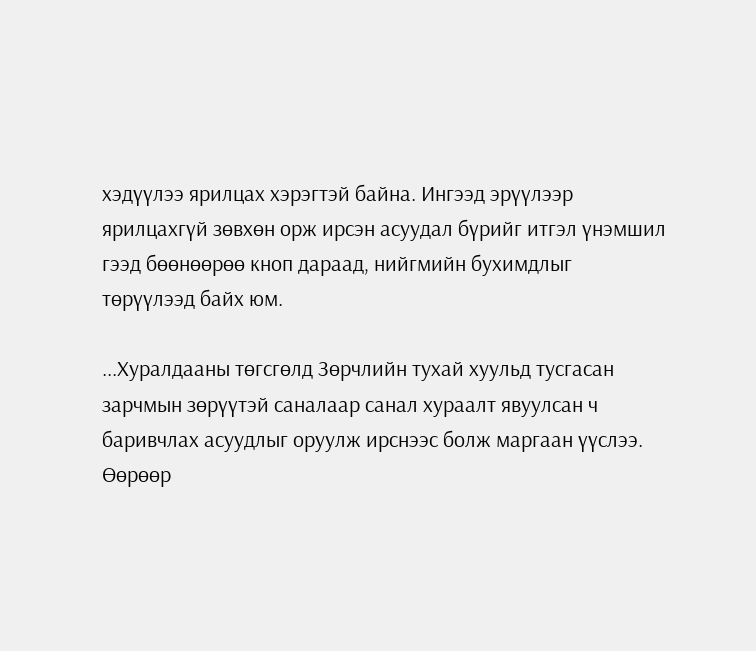хэдүүлээ ярилцах хэрэгтэй байна. Ингээд эрүүлээр ярилцахгүй зөвхөн орж ирсэн асуудал бүрийг итгэл үнэмшил гээд бөөнөөрөө кноп дараад, нийгмийн бухимдлыг төрүүлээд байх юм.

...Хуралдааны төгсгөлд Зөрчлийн тухай хуульд тусгасан зарчмын зөрүүтэй саналаар санал хураалт явуулсан ч баривчлах асуудлыг оруулж ирснээс болж маргаан үүслээ. Өөрөөр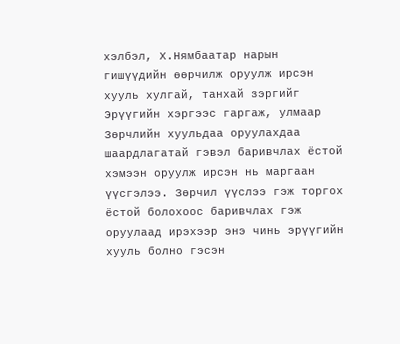хэлбэл, Х.Нямбаатар нарын гишүүдийн өөрчилж оруулж ирсэн хууль хулгай, танхай зэргийг Эрүүгийн хэргээс гаргаж, улмаар Зөрчлийн хуульдаа оруулахдаа шаардлагатай гэвэл баривчлах ёстой хэмээн оруулж ирсэн нь маргаан үүсгэлээ. Зөрчил үүслээ гэж торгох ёстой болохоос баривчлах гэж оруулаад ирэхээр энэ чинь эрүүгийн хууль болно гэсэн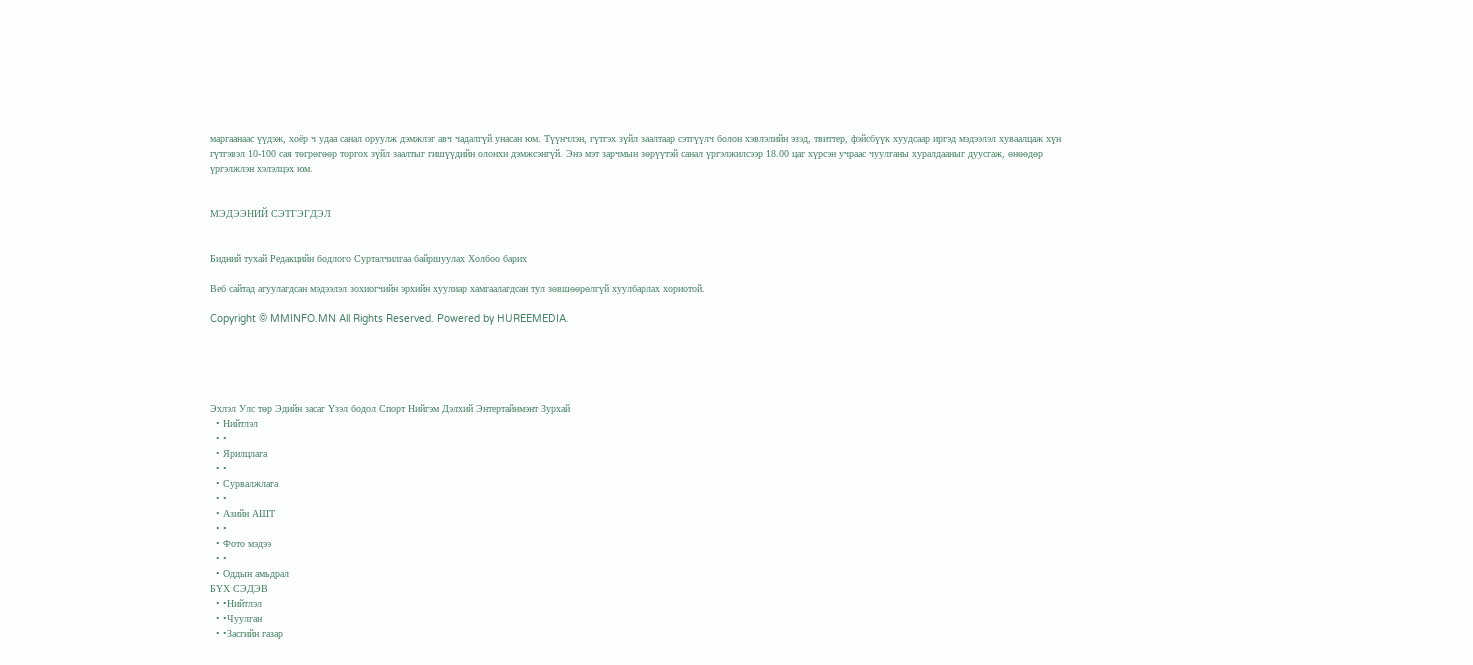маргаанаас үүдэж, хоёр ч удаа санал оруулж дэмжлэг авч чадалгүй унасан юм. Түүнчлэн, гүтгэх зүйл заалтаар сэтгүүлч болон хэвлэлийн эзэд, твиттер, фэйсбүүк хуудсаар иргэд мэдээлэл хуваалцаж хүн гүтгэвэл 10-100 сая төгрөгөөр торгох зүйл заалтыг гишүүдийн олонхи дэмжсэнгүй. Энэ мэт зарчмын зөрүүтэй санал үргэлжилсээр 18.00 цаг хүрсэн учраас чуулганы хуралдааныг дуусгаж, өнөөдөр үргэлжлэн хэлэлцэх юм.


МЭДЭЭНИЙ СЭТГЭГДЭЛ


Бидний тухай Редакцийн бодлого Сурталчилгаа байршуулах Холбоо барих

Веб сайтад агуулагдсан мэдээлэл зохиогчийн эрхийн хуулиар хамгаалагдсан тул зөвшөөрөлгүй хуулбарлах хориотой.

Copyright © MMINFO.MN All Rights Reserved. Powered by HUREEMEDIA.





Эхлэл Улс төр Эдийн засаг Үзэл бодол Спорт Нийгэм Дэлхий Энтертайнмэнт Зурхай
  • Нийтлэл
  • •
  • Ярилцлага
  • •
  • Сурвалжлага
  • •
  • Азийн АШТ
  • •
  • Фото мэдээ
  • •
  • Оддын амьдрал
БҮХ СЭДЭВ
  • •Нийтлэл
  • •Чуулган
  • •Засгийн газар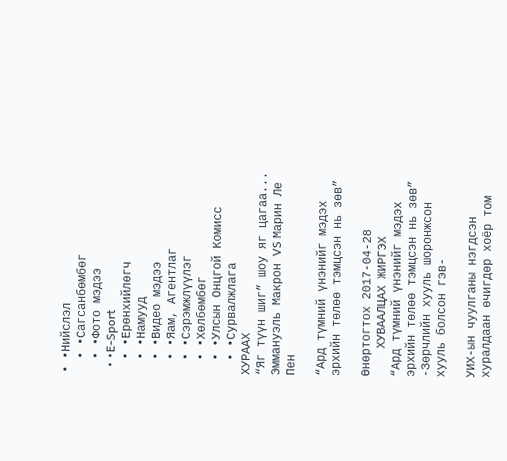• •Нийслэл
  • •Сагсанбөмбөг
  • •Фото мэдээ
  • •E-Sport
  • •Ерөнхийлөгч
  • •Намууд
  • •Видео мэдээ
  • •Яам, Агентлаг
  • •Сэрэмжлүүлэг
  • •Хөлбөмбөг
  • •Улсын Онцгой Комисс
  • •Сурвалжлага
ХУРААХ
“Яг түүн шиг” шоу яг цагаа...
Эммануэль Макрон VS Марин Ле Пен

“Ард түмний үнэнийг мэдэх эрхийн төлөө тэмцсэн нь зөв”

Өнөртогтох 2017-04-28
    ХУВААЛЦАХ ЖИРГЭХ
“Ард түмний үнэнийг мэдэх эрхийн төлөө тэмцсэн нь зөв”
-Зөрчлийн хууль шоронжсон хууль болсон гэв-

УИХ-ын чуулганы нэгдсэн хуралдаан өчигдөр хоёр том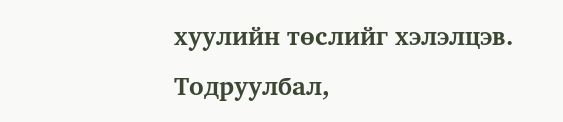хуулийн төслийг хэлэлцэв. Тодруулбал,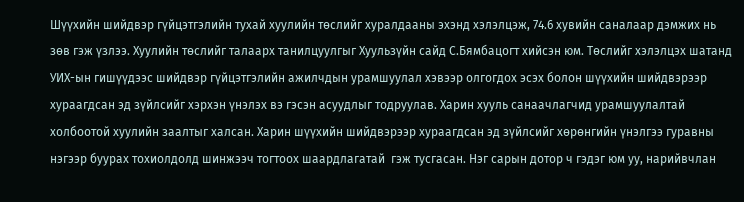Шүүхийн шийдвэр гүйцэтгэлийн тухай хуулийн төслийг хуралдааны эхэнд хэлэлцэж, 74.6 хувийн саналаар дэмжих нь зөв гэж үзлээ. Хуулийн төслийг талаарх танилцуулгыг Хуульзүйн сайд С.Бямбацогт хийсэн юм. Төслийг хэлэлцэх шатанд УИХ-ын гишүүдээс шийдвэр гүйцэтгэлийн ажилчдын урамшуулал хэвээр олгогдох эсэх болон шүүхийн шийдвэрээр хураагдсан эд зүйлсийг хэрхэн үнэлэх вэ гэсэн асуудлыг тодруулав. Харин хууль санаачлагчид урамшуулалтай холбоотой хуулийн заалтыг халсан. Харин шүүхийн шийдвэрээр хураагдсан эд зүйлсийг хөрөнгийн үнэлгээ гуравны нэгээр буурах тохиолдолд шинжээч тогтоох шаардлагатай  гэж тусгасан. Нэг сарын дотор ч гэдэг юм уу, нарийвчлан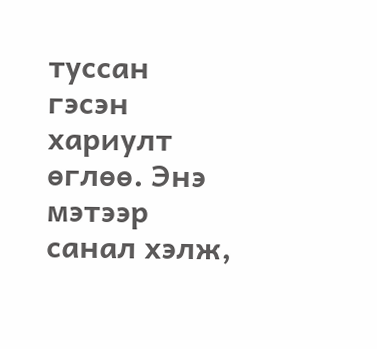туссан гэсэн хариулт өглөө. Энэ мэтээр санал хэлж,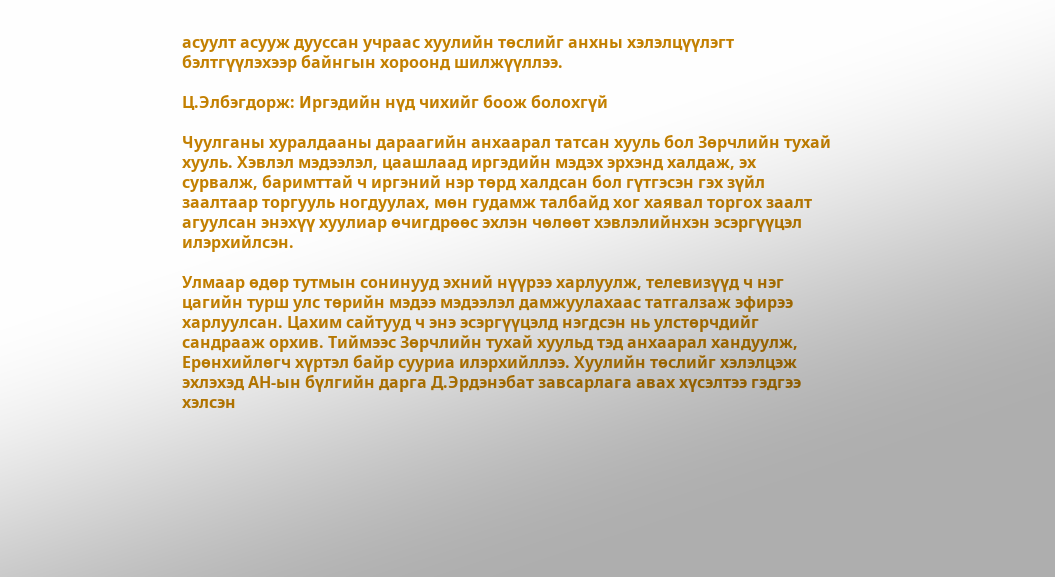асуулт асууж дууссан учраас хуулийн төслийг анхны хэлэлцүүлэгт бэлтгүүлэхээр байнгын хороонд шилжүүллээ.

Ц.Элбэгдорж: Иргэдийн нүд чихийг боож болохгүй

Чуулганы хуралдааны дараагийн анхаарал татсан хууль бол Зөрчлийн тухай хууль. Хэвлэл мэдээлэл, цаашлаад иргэдийн мэдэх эрхэнд халдаж, эх сурвалж, баримттай ч иргэний нэр төрд халдсан бол гүтгэсэн гэх зүйл заалтаар торгууль ногдуулах, мөн гудамж талбайд хог хаявал торгох заалт агуулсан энэхүү хуулиар өчигдрөөс эхлэн чөлөөт хэвлэлийнхэн эсэргүүцэл илэрхийлсэн.

Улмаар өдөр тутмын сонинууд эхний нүүрээ харлуулж, телевизүүд ч нэг цагийн турш улс төрийн мэдээ мэдээлэл дамжуулахаас татгалзаж эфирээ харлуулсан. Цахим сайтууд ч энэ эсэргүүцэлд нэгдсэн нь улстөрчдийг сандрааж орхив. Тиймээс Зөрчлийн тухай хуульд тэд анхаарал хандуулж, Ерөнхийлөгч хүртэл байр сууриа илэрхийллээ. Хуулийн төслийг хэлэлцэж эхлэхэд АН-ын бүлгийн дарга Д.Эрдэнэбат завсарлага авах хүсэлтээ гэдгээ хэлсэн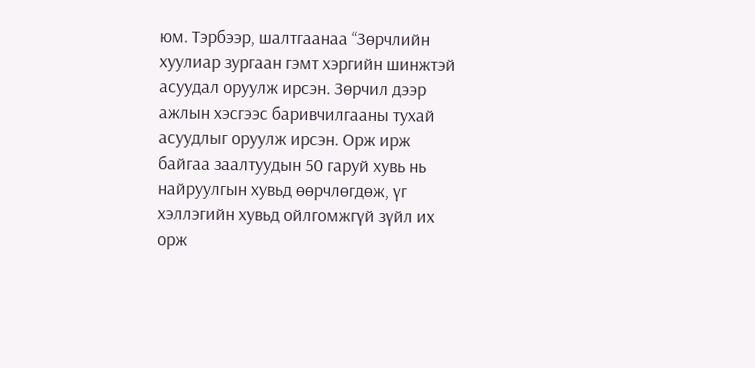юм. Тэрбээр, шалтгаанаа “Зөрчлийн хуулиар зургаан гэмт хэргийн шинжтэй асуудал оруулж ирсэн. Зөрчил дээр ажлын хэсгээс баривчилгааны тухай асуудлыг оруулж ирсэн. Орж ирж байгаа заалтуудын 50 гаруй хувь нь найруулгын хувьд өөрчлөгдөж, үг хэллэгийн хувьд ойлгомжгүй зүйл их орж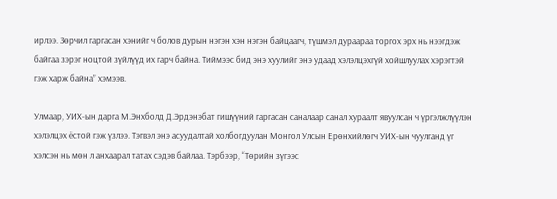ирлээ. Зөрчил гаргасан хэнийг ч болов дурын нэгэн хэн нэгэн байцаагч, түшмэл дураараа торгох эрх нь нээгдэж байгаа зэрэг ноцтой зүйлүүд их гарч байна. Тиймээс бид энэ хуулийг энэ удаад хэлэлцэхгүй хойшлуулах хэрэгтэй гэж харж байна” хэмээв.

Улмаар, УИХ-ын дарга М.Энхболд Д.Эрдэнэбат гишүүний гаргасан саналаар санал хураалт явуулсан ч үргэлжлүүлэн хэлэлцэх ёстой гэж үзлээ. Тэгвэл энэ асуудалтай холбогдуулан Монгол Улсын Ерөнхийлөгч УИХ-ын чуулганд үг хэлсэн нь мөн л анхаарал татах сэдэв байлаа. Тэрбээр, “Төрийн зүгээс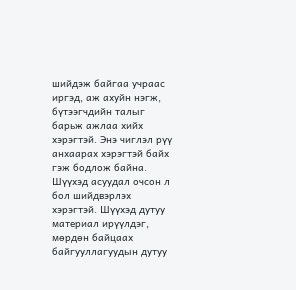шийдэж байгаа учраас иргэд, аж ахуйн нэгж, бүтээгчдийн талыг барьж ажлаа хийх хэрэгтэй. Энэ чиглэл рүү анхаарах хэрэгтэй байх гэж бодлож байна. Шүүхэд асуудал очсон л бол шийдвэрлэх хэрэгтэй. Шүүхэд дутуу материал ирүүлдэг, мөрдөн байцаах байгууллагуудын дутуу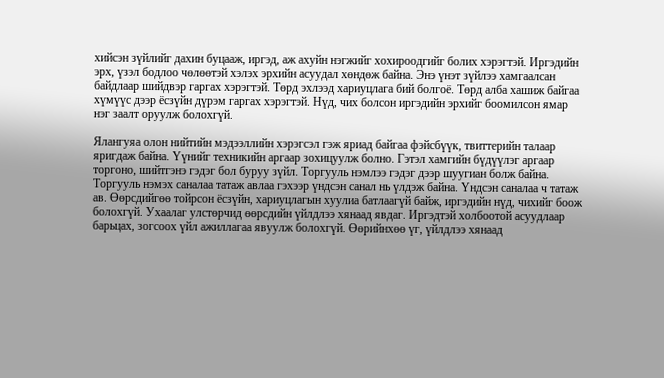хийсэн зүйлийг дахин буцааж, иргэд, аж ахуйн нэгжийг хохироодгийг болих хэрэгтэй. Иргэдийн эрх, үзэл бодлоо чөлөөтэй хэлэх эрхийн асуудал хөндөж байна. Энэ үнэт зүйлээ хамгаалсан байдлаар шийдвэр гаргах хэрэгтэй. Төрд эхлээд хариуцлага бий болгоё. Төрд алба хашиж байгаа хүмүүс дээр ёсзүйн дүрэм гаргах хэрэгтэй. Нүд, чих болсон иргэдийн эрхийг боомилсон ямар нэг заалт оруулж болохгүй.

Ялангуяа олон нийтийн мэдээллийн хэрэгсэл гэж яриад байгаа фэйсбүүк, твиттерийн талаар яригдаж байна. Үүнийг техникийн аргаар зохицуулж болно. Гэтэл хамгийн бүдүүлэг аргаар торгоно, шийтгэнэ гэдэг бол буруу зүйл. Торгууль нэмлээ гэдэг дээр шуугиан болж байна. Торгууль нэмэх саналаа татаж авлаа гэхээр үндсэн санал нь үлдэж байна. Үндсэн саналаа ч татаж ав. Өөрсдийгөө тойрсон ёсзүйн, хариуцлагын хуулиа батлаагүй байж, иргэдийн нүд, чихийг боож болохгүй. Ухаалаг улстөрчид өөрсдийн үйлдлээ хянаад явдаг. Иргэдтэй холбоотой асуудлаар барьцах, зогсоох үйл ажиллагаа явуулж болохгүй. Өөрийнхөө үг, үйлдлээ хянаад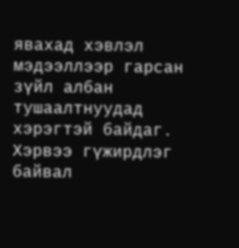явахад хэвлэл мэдээллээр гарсан зүйл албан тушаалтнуудад хэрэгтэй байдаг. Хэрвээ гүжирдлэг байвал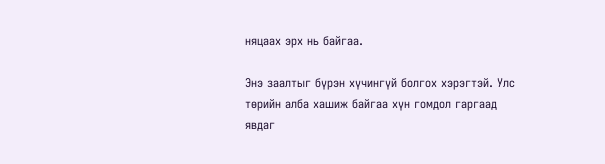няцаах эрх нь байгаа.

Энэ заалтыг бүрэн хүчингүй болгох хэрэгтэй. Улс төрийн алба хашиж байгаа хүн гомдол гаргаад явдаг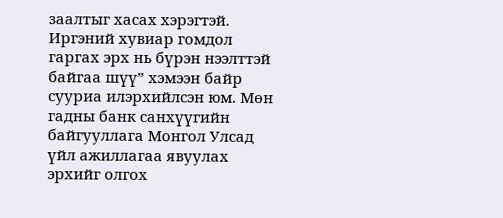заалтыг хасах хэрэгтэй. Иргэний хувиар гомдол гаргах эрх нь бүрэн нээлттэй байгаа шүү” хэмээн байр сууриа илэрхийлсэн юм. Мөн гадны банк санхүүгийн байгууллага Монгол Улсад үйл ажиллагаа явуулах эрхийг олгох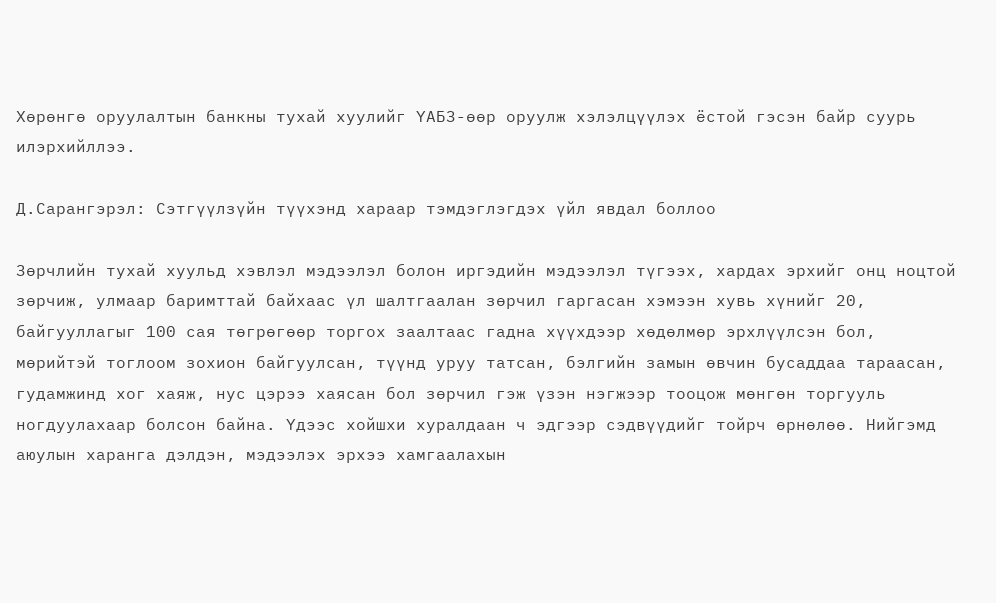Хөрөнгө оруулалтын банкны тухай хуулийг ҮАБЗ-өөр оруулж хэлэлцүүлэх ёстой гэсэн байр суурь илэрхийллээ.

Д.Сарангэрэл: Сэтгүүлзүйн түүхэнд хараар тэмдэглэгдэх үйл явдал боллоо

Зөрчлийн тухай хуульд хэвлэл мэдээлэл болон иргэдийн мэдээлэл түгээх, хардах эрхийг онц ноцтой зөрчиж, улмаар баримттай байхаас үл шалтгаалан зөрчил гаргасан хэмээн хувь хүнийг 20, байгууллагыг 100 сая төгрөгөөр торгох заалтаас гадна хүүхдээр хөдөлмөр эрхлүүлсэн бол, мөрийтэй тоглоом зохион байгуулсан, түүнд уруу татсан, бэлгийн замын өвчин бусаддаа тараасан, гудамжинд хог хаяж, нус цэрээ хаясан бол зөрчил гэж үзэн нэгжээр тооцож мөнгөн торгууль ногдуулахаар болсон байна. Үдээс хойшхи хуралдаан ч эдгээр сэдвүүдийг тойрч өрнөлөө. Нийгэмд аюулын харанга дэлдэн, мэдээлэх эрхээ хамгаалахын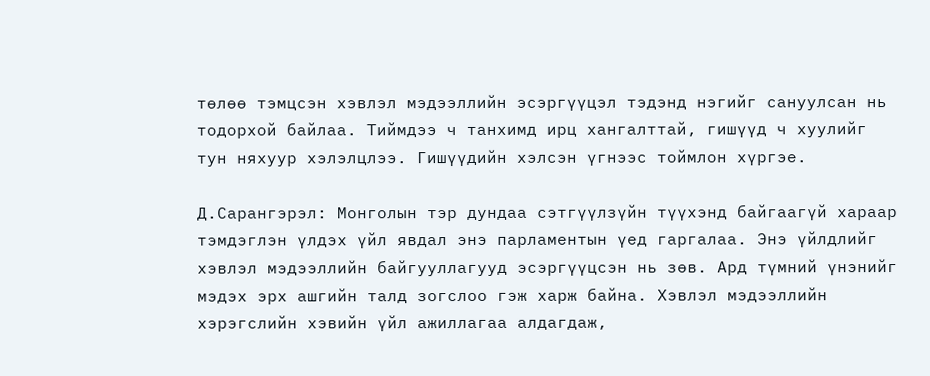төлөө тэмцсэн хэвлэл мэдээллийн эсэргүүцэл тэдэнд нэгийг сануулсан нь тодорхой байлаа. Тиймдээ ч танхимд ирц хангалттай, гишүүд ч хуулийг тун няхуур хэлэлцлээ. Гишүүдийн хэлсэн үгнээс тоймлон хүргэе.

Д.Сарангэрэл: Монголын тэр дундаа сэтгүүлзүйн түүхэнд байгаагүй хараар тэмдэглэн үлдэх үйл явдал энэ парламентын үед гаргалаа. Энэ үйлдлийг хэвлэл мэдээллийн байгууллагууд эсэргүүцсэн нь зөв. Ард түмний үнэнийг мэдэх эрх ашгийн талд зогслоо гэж харж байна. Хэвлэл мэдээллийн хэрэгслийн хэвийн үйл ажиллагаа алдагдаж,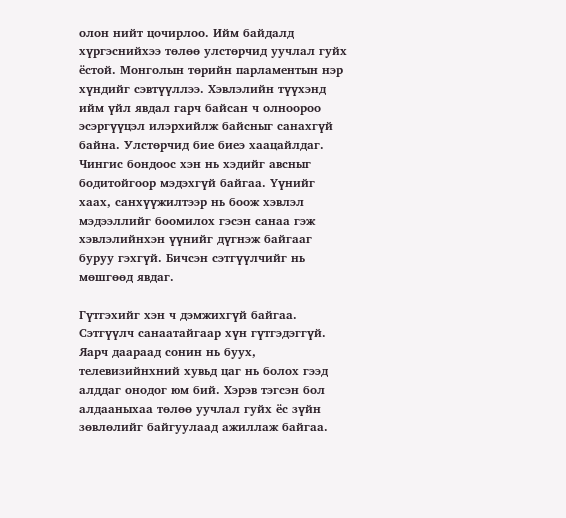олон нийт цочирлоо. Ийм байдалд хүргэснийхээ төлөө улстөрчид уучлал гуйх ёстой. Монголын төрийн парламентын нэр хүндийг сэвтүүллээ. Хэвлэлийн түүхэнд ийм үйл явдал гарч байсан ч олноороо эсэргүүцэл илэрхийлж байсныг санахгүй байна. Улстөрчид бие биеэ хаацайлдаг. Чингис бондоос хэн нь хэдийг авсныг бодитойгоор мэдэхгүй байгаа. Үүнийг хаах, санхүүжилтээр нь боож хэвлэл мэдээллийг боомилох гэсэн санаа гэж хэвлэлийнхэн үүнийг дүгнэж байгааг буруу гэхгүй. Бичсэн сэтгүүлчийг нь мөшгөөд явдаг.

Гүтгэхийг хэн ч дэмжихгүй байгаа. Сэтгүүлч санаатайгаар хүн гүтгэдэггүй. Яарч даараад сонин нь буух, телевизийнхний хувьд цаг нь болох гээд алддаг онодог юм бий. Хэрэв тэгсэн бол алдааныхаа төлөө уучлал гуйх ёс зүйн зөвлөлийг байгуулаад ажиллаж байгаа.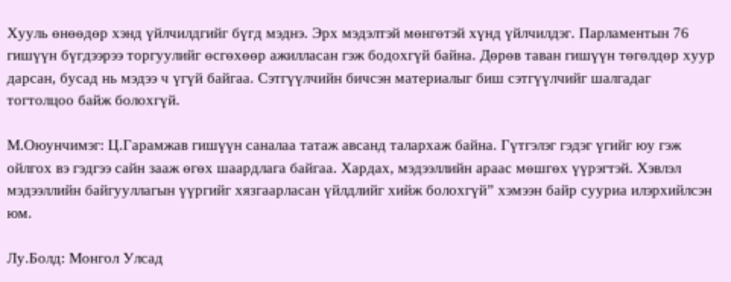Хууль өнөөдөр хэнд үйлчилдгийг бүгд мэднэ. Эрх мэдэлтэй мөнгөтэй хүнд үйлчилдэг. Парламентын 76 гишүүн бүгдээрээ торгуулийг өсгөхөөр ажилласан гэж бодохгүй байна. Дөрөв таван гишүүн төгөлдөр хуур дарсан, бусад нь мэдээ ч үгүй байгаа. Сэтгүүлчийн бичсэн материалыг биш сэтгүүлчийг шалгадаг тогтолцоо байж болохгүй.

М.Оюунчимэг: Ц.Гарамжав гишүүн саналаа татаж авсанд талархаж байна. Гүтгэлэг гэдэг үгийг юу гэж ойлгох вэ гэдгээ сайн зааж өгөх шаардлага байгаа. Хардах, мэдээллийн араас мөшгөх үүрэгтэй. Хэвлэл мэдээллийн байгууллагын үүргийг хязгаарласан үйлдлийг хийж болохгүй” хэмээн байр сууриа илэрхийлсэн юм.

Лу.Болд: Монгол Улсад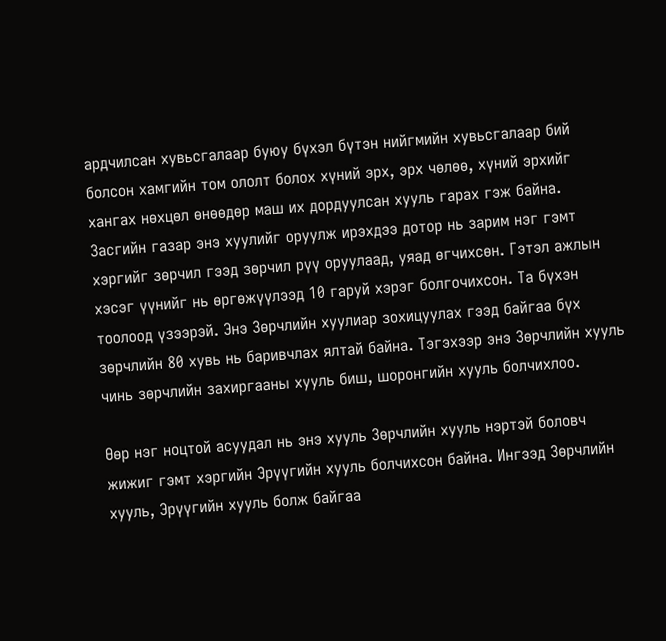ардчилсан хувьсгалаар буюу бүхэл бүтэн нийгмийн хувьсгалаар бий болсон хамгийн том ололт болох хүний эрх, эрх чөлөө, хүний эрхийг хангах нөхцөл өнөөдөр маш их дордуулсан хууль гарах гэж байна. Засгийн газар энэ хуулийг оруулж ирэхдээ дотор нь зарим нэг гэмт хэргийг зөрчил гээд зөрчил рүү оруулаад, уяад өгчихсөн. Гэтэл ажлын хэсэг үүнийг нь өргөжүүлээд 10 гаруй хэрэг болгочихсон. Та бүхэн тоолоод үзээрэй. Энэ Зөрчлийн хуулиар зохицуулах гээд байгаа бүх зөрчлийн 80 хувь нь баривчлах ялтай байна. Тэгэхээр энэ Зөрчлийн хууль чинь зөрчлийн захиргааны хууль биш, шоронгийн хууль болчихлоо.

Өөр нэг ноцтой асуудал нь энэ хууль Зөрчлийн хууль нэртэй боловч жижиг гэмт хэргийн Эрүүгийн хууль болчихсон байна. Ингээд Зөрчлийн хууль, Эрүүгийн хууль болж байгаа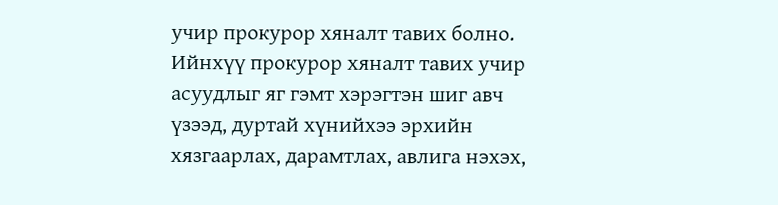учир прокурор хяналт тавих болно. Ийнхүү прокурор хяналт тавих учир асуудлыг яг гэмт хэрэгтэн шиг авч үзээд, дуртай хүнийхээ эрхийн хязгаарлах, дарамтлах, авлига нэхэх,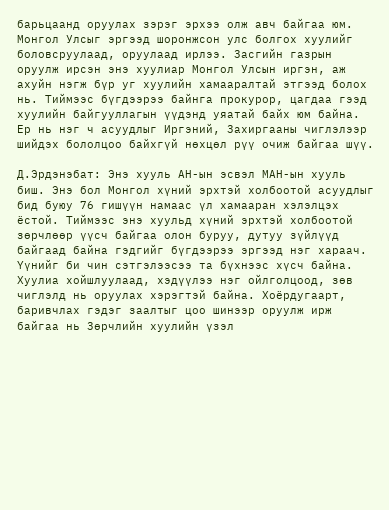барьцаанд оруулах зэрэг эрхээ олж авч байгаа юм. Монгол Улсыг эргээд шоронжсон улс болгох хуулийг боловсруулаад, оруулаад ирлээ. Засгийн газрын оруулж ирсэн энэ хуулиар Монгол Улсын иргэн, аж ахуйн нэгж бүр уг хуулийн хамааралтай этгээд болох нь. Тиймээс бүгдээрээ байнга прокурор, цагдаа гээд хуулийн байгууллагын үүдэнд уяатай байх юм байна. Ер нь нэг ч асуудлыг Иргэний, Захиргааны чиглэлээр шийдэх бололцоо байхгүй нөхцөл рүү очиж байгаа шүү.

Д.Эрдэнэбат: Энэ хууль АН-ын эсвэл МАН-ын хууль биш. Энэ бол Монгол хүний эрхтэй холбоотой асуудлыг бид буюу 76 гишүүн намаас үл хамааран хэлэлцэх ёстой. Тиймээс энэ хуульд хүний эрхтэй холбоотой зөрчлөөр үүсч байгаа олон буруу, дутуу зүйлүүд байгаад байна гэдгийг бүгдээрээ эргээд нэг хараач. Үүнийг би чин сэтгэлээсээ та бүхнээс хүсч байна. Хуулиа хойшлуулаад, хэдүүлээ нэг ойлголцоод, зөв чиглэлд нь оруулах хэрэгтэй байна. Хоёрдугаарт, баривчлах гэдэг заалтыг цоо шинээр оруулж ирж байгаа нь Зөрчлийн хуулийн үзэл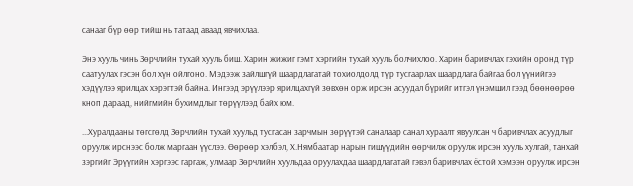санааг бүр өөр тийш нь татаад аваад явчихлаа.

Энэ хууль чинь Зөрчлийн тухай хууль биш. Харин жижиг гэмт хэргийн тухай хууль болчихлоо. Харин баривчлах гэхийн оронд түр саатуулах гэсэн бол хүн ойлгоно. Мэдээж зайлшгүй шаардлагатай тохиолдолд түр тусгаарлах шаардлага байгаа бол үүнийгээ хэдүүлээ ярилцах хэрэгтэй байна. Ингээд эрүүлээр ярилцахгүй зөвхөн орж ирсэн асуудал бүрийг итгэл үнэмшил гээд бөөнөөрөө кноп дараад, нийгмийн бухимдлыг төрүүлээд байх юм.

...Хуралдааны төгсгөлд Зөрчлийн тухай хуульд тусгасан зарчмын зөрүүтэй саналаар санал хураалт явуулсан ч баривчлах асуудлыг оруулж ирснээс болж маргаан үүслээ. Өөрөөр хэлбэл, Х.Нямбаатар нарын гишүүдийн өөрчилж оруулж ирсэн хууль хулгай, танхай зэргийг Эрүүгийн хэргээс гаргаж, улмаар Зөрчлийн хуульдаа оруулахдаа шаардлагатай гэвэл баривчлах ёстой хэмээн оруулж ирсэн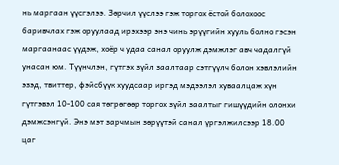нь маргаан үүсгэлээ. Зөрчил үүслээ гэж торгох ёстой болохоос баривчлах гэж оруулаад ирэхээр энэ чинь эрүүгийн хууль болно гэсэн маргаанаас үүдэж, хоёр ч удаа санал оруулж дэмжлэг авч чадалгүй унасан юм. Түүнчлэн, гүтгэх зүйл заалтаар сэтгүүлч болон хэвлэлийн эзэд, твиттер, фэйсбүүк хуудсаар иргэд мэдээлэл хуваалцаж хүн гүтгэвэл 10-100 сая төгрөгөөр торгох зүйл заалтыг гишүүдийн олонхи дэмжсэнгүй. Энэ мэт зарчмын зөрүүтэй санал үргэлжилсээр 18.00 цаг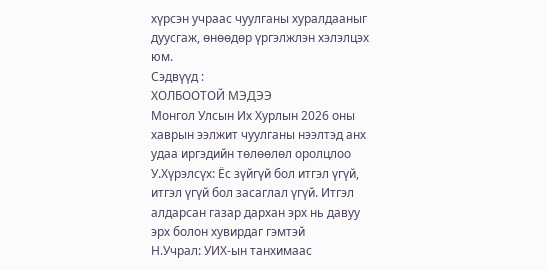хүрсэн учраас чуулганы хуралдааныг дуусгаж, өнөөдөр үргэлжлэн хэлэлцэх юм.
Сэдвүүд :
ХОЛБООТОЙ МЭДЭЭ
Монгол Улсын Их Хурлын 2026 оны хаврын ээлжит чуулганы нээлтэд анх удаа иргэдийн төлөөлөл оролцлоо
У.Хүрэлсүх: Ёс зүйгүй бол итгэл үгүй, итгэл үгүй бол засаглал үгүй. Итгэл алдарсан газар дархан эрх нь давуу эрх болон хувирдаг гэмтэй
Н.Учрал: УИХ-ын танхимаас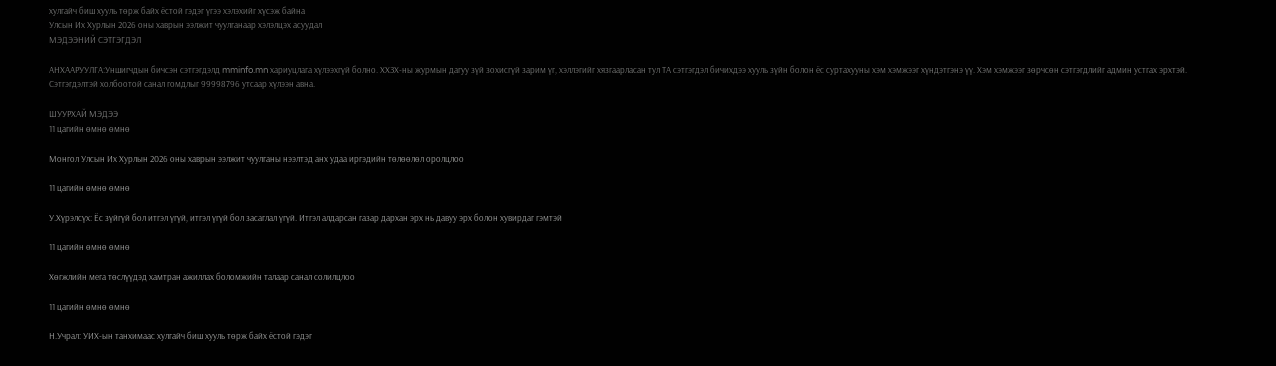хулгайч биш хууль төрж байх ёстой гэдэг үгээ хэлэхийг хүсэж байна
Улсын Их Хурлын 2026 оны хаврын ээлжит чуулганаар хэлэлцэх асуудал
МЭДЭЭНИЙ СЭТГЭГДЭЛ

АНХААРУУЛГА:Уншигчдын бичсэн сэтгэгдэлд mminfo.mn хариуцлага хүлээхгүй болно. ХХЗХ-ны журмын дагуу зүй зохисгүй зарим үг, хэллэгийг хязгаарласан тул ТА сэтгэгдэл бичихдээ хууль зүйн болон ёс суртахууны хэм хэмжээг хүндэтгэнэ үү. Хэм хэмжээг зөрчсөн сэтгэгдлийг админ устгах эрхтэй. Сэтгэгдэлтэй холбоотой санал гомдлыг 99998796 утсаар хүлээн авна.

ШУУРХАЙ МЭДЭЭ
11 цагийн өмнө өмнө

Монгол Улсын Их Хурлын 2026 оны хаврын ээлжит чуулганы нээлтэд анх удаа иргэдийн төлөөлөл оролцлоо

11 цагийн өмнө өмнө

У.Хүрэлсүх: Ёс зүйгүй бол итгэл үгүй, итгэл үгүй бол засаглал үгүй. Итгэл алдарсан газар дархан эрх нь давуу эрх болон хувирдаг гэмтэй

11 цагийн өмнө өмнө

Хөгжлийн мега төслүүдэд хамтран ажиллах боломжийн талаар санал солилцлоо

11 цагийн өмнө өмнө

Н.Учрал: УИХ-ын танхимаас хулгайч биш хууль төрж байх ёстой гэдэг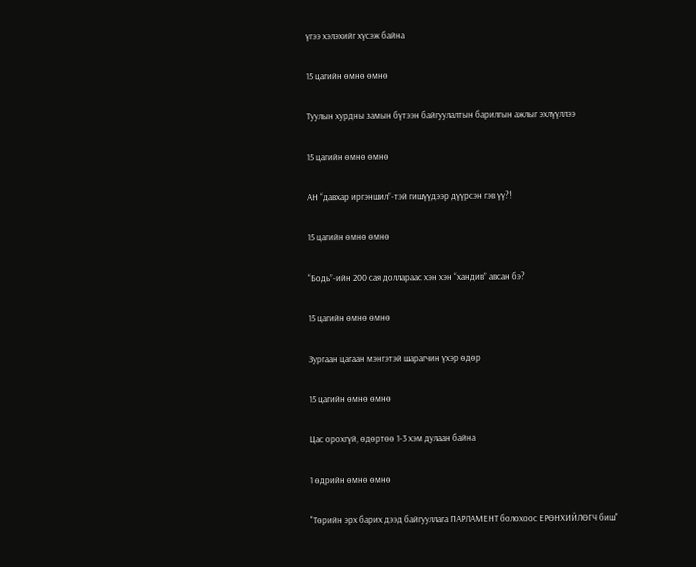үгээ хэлэхийг хүсэж байна

15 цагийн өмнө өмнө

Туулын хурдны замын бүтээн байгуулалтын барилгын ажлыг эхлүүллээ

15 цагийн өмнө өмнө

АН “давхар иргэншил”-тэй гишүүдээр дүүрсэн гэв үү?!

15 цагийн өмнө өмнө

“Бодь”-ийн 200 сая доллараас хэн хэн “хандив” авсан бэ?

15 цагийн өмнө өмнө

Зургаан цагаан мэнгэтэй шарагчин үхэр өдөр

15 цагийн өмнө өмнө

Цас орохгүй, өдөртөө 1-3 хэм дулаан байна

1 өдрийн өмнө өмнө

"Төрийн эрх барих дээд байгууллага ПАРЛАМЕНТ болохоос ЕРӨНХИЙЛӨГЧ биш"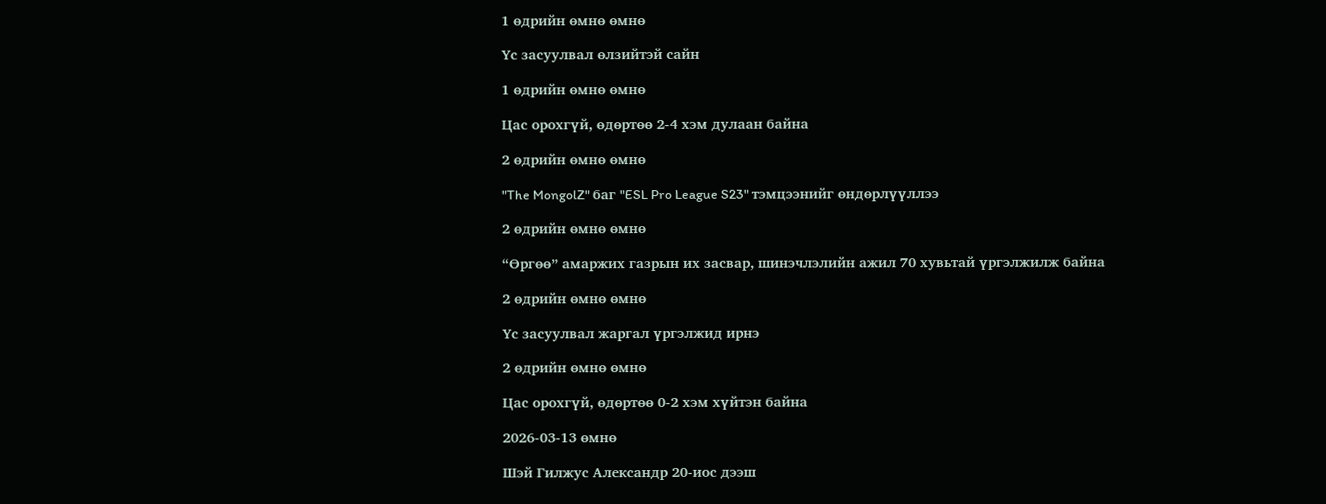1 өдрийн өмнө өмнө

Үс засуулвал өлзийтэй сайн

1 өдрийн өмнө өмнө

Цас орохгүй, өдөртөө 2-4 хэм дулаан байна

2 өдрийн өмнө өмнө

"The MongolZ" баг "ESL Pro League S23" тэмцээнийг өндөрлүүллээ

2 өдрийн өмнө өмнө

“Өргөө” амаржих газрын их засвар, шинэчлэлийн ажил 70 хувьтай үргэлжилж байна

2 өдрийн өмнө өмнө

Үс засуулвал жаргал үргэлжид ирнэ

2 өдрийн өмнө өмнө

Цас орохгүй, өдөртөө 0-2 хэм хүйтэн байна

2026-03-13 өмнө

Шэй Гилжус Александр 20-иос дээш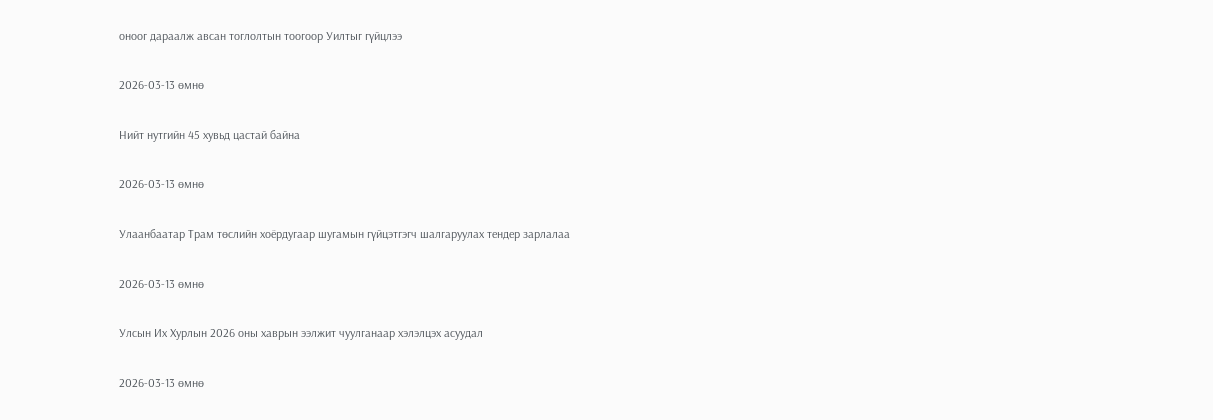оноог дараалж авсан тоглолтын тоогоор Уилтыг гүйцлээ

2026-03-13 өмнө

Нийт нутгийн 45 хувьд цастай байна

2026-03-13 өмнө

Улаанбаатар Трам төслийн хоёрдугаар шугамын гүйцэтгэгч шалгаруулах тендер зарлалаа

2026-03-13 өмнө

Улсын Их Хурлын 2026 оны хаврын ээлжит чуулганаар хэлэлцэх асуудал

2026-03-13 өмнө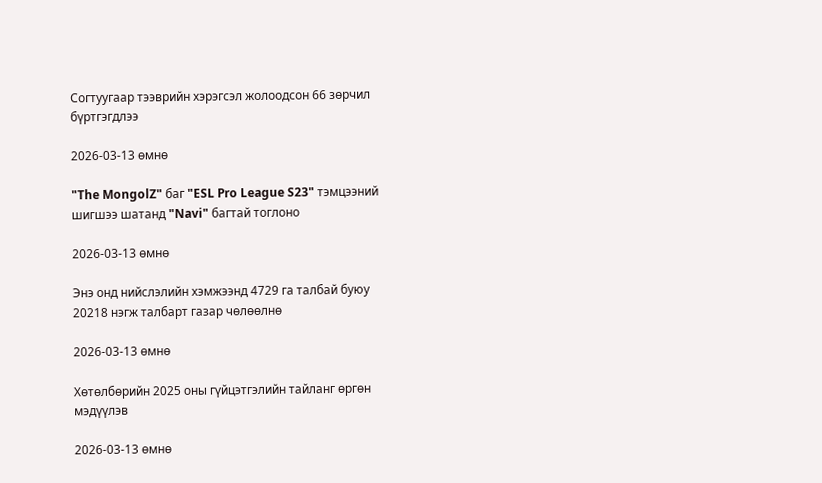Согтуугаар тээврийн хэрэгсэл жолоодсон 66 зөрчил бүртгэгдлээ

2026-03-13 өмнө

"The MongolZ" баг "ESL Pro League S23" тэмцээний шигшээ шатанд "Navi" багтай тоглоно

2026-03-13 өмнө

Энэ онд нийслэлийн хэмжээнд 4729 га талбай буюу 20218 нэгж талбарт газар чөлөөлнө

2026-03-13 өмнө

Хөтөлбөрийн 2025 оны гүйцэтгэлийн тайланг өргөн мэдүүлэв

2026-03-13 өмнө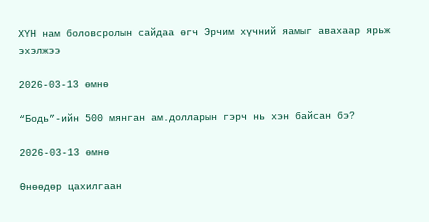ХҮН нам боловсролын сайдаа өгч Эрчим хүчний яамыг авахаар ярьж эхэлжээ

2026-03-13 өмнө

“Бодь”-ийн 500 мянган ам.долларын гэрч нь хэн байсан бэ?

2026-03-13 өмнө

Өнөөдөр цахилгаан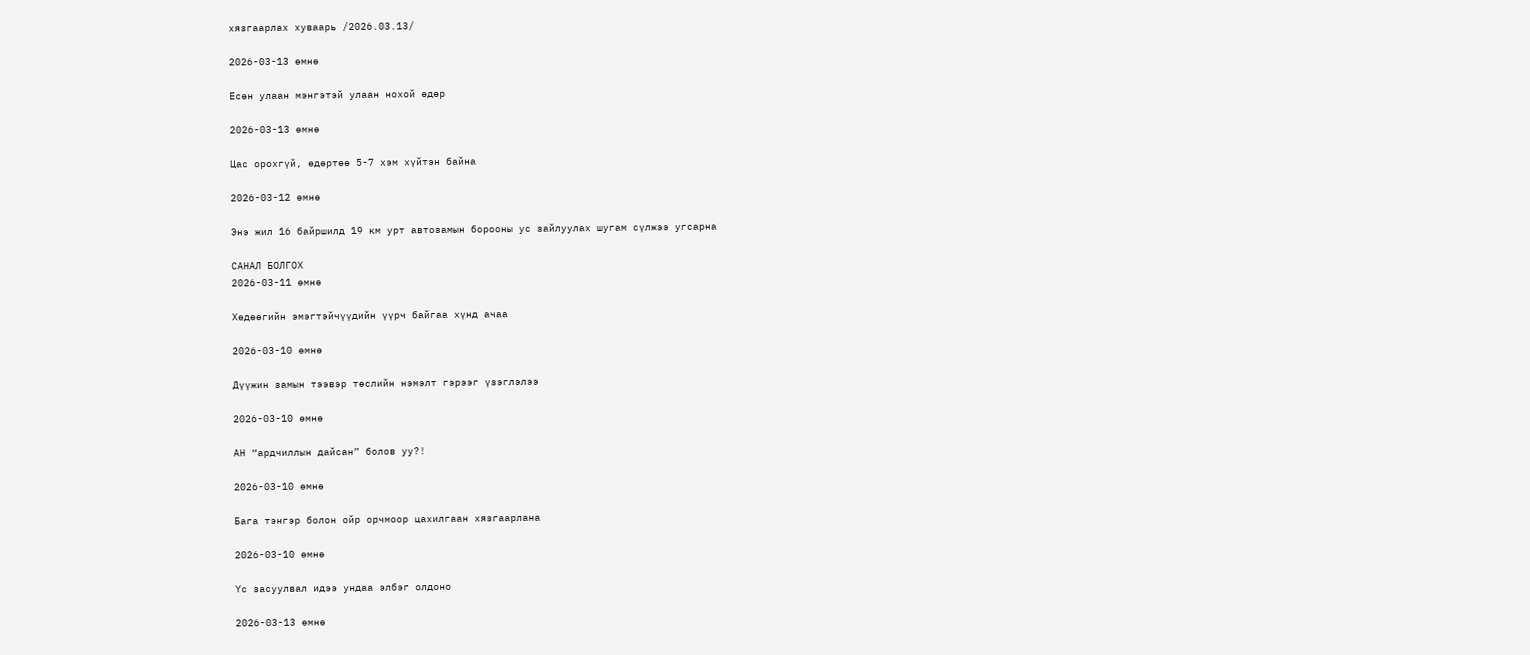хязгаарлах хуваарь /2026.03.13/

2026-03-13 өмнө

Есөн улаан мэнгэтэй улаан нохой өдөр

2026-03-13 өмнө

Цас орохгүй, өдөртөө 5-7 хэм хүйтэн байна

2026-03-12 өмнө

Энэ жил 16 байршилд 19 км урт автозамын борооны ус зайлуулах шугам сүлжээ угсарна

САНАЛ БОЛГОХ
2026-03-11 өмнө

Хөдөөгийн эмэгтэйчүүдийн үүрч байгаа хүнд ачаа

2026-03-10 өмнө

Дүүжин замын тээвэр төслийн нэмэлт гэрээг үзэглэлээ

2026-03-10 өмнө

АН “ардчиллын дайсан” болов уу?!

2026-03-10 өмнө

Бага тэнгэр болон ойр орчмоор цахилгаан хязгаарлана

2026-03-10 өмнө

Үс засуулвал идээ ундаа элбэг олдоно

2026-03-13 өмнө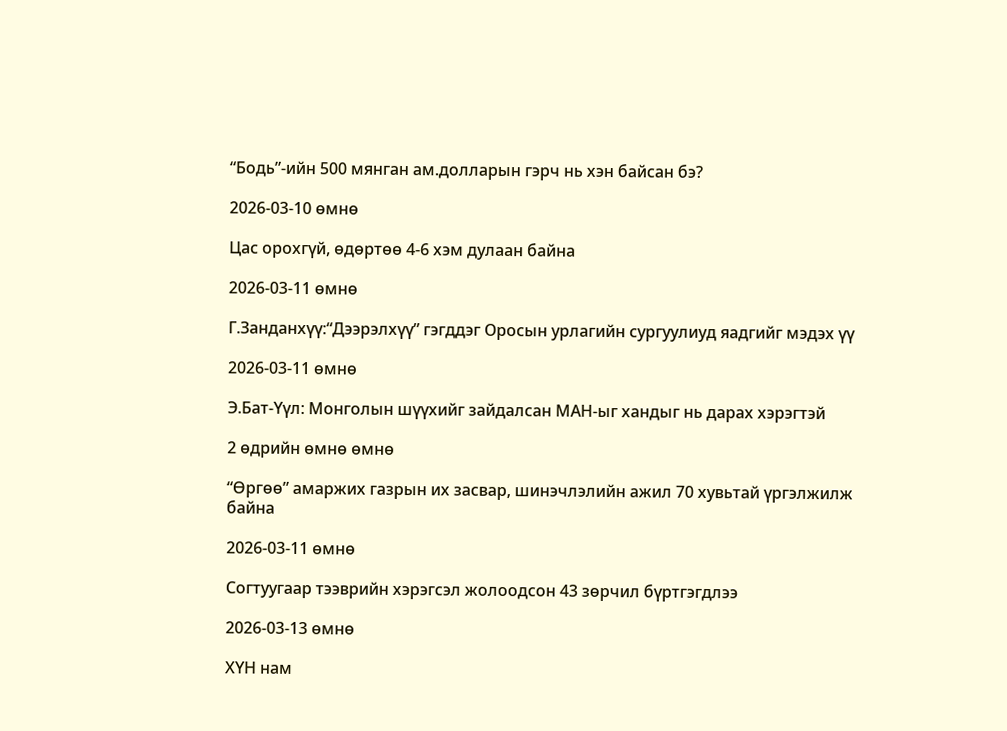“Бодь”-ийн 500 мянган ам.долларын гэрч нь хэн байсан бэ?

2026-03-10 өмнө

Цас орохгүй, өдөртөө 4-6 хэм дулаан байна

2026-03-11 өмнө

Г.Занданхүү:“Дээрэлхүү” гэгддэг Оросын урлагийн сургуулиуд яадгийг мэдэх үү

2026-03-11 өмнө

Э.Бат-Үүл: Монголын шүүхийг зайдалсан МАН-ыг хандыг нь дарах хэрэгтэй

2 өдрийн өмнө өмнө

“Өргөө” амаржих газрын их засвар, шинэчлэлийн ажил 70 хувьтай үргэлжилж байна

2026-03-11 өмнө

Согтуугаар тээврийн хэрэгсэл жолоодсон 43 зөрчил бүртгэгдлээ

2026-03-13 өмнө

ХҮН нам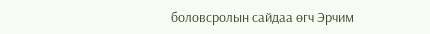боловсролын сайдаа өгч Эрчим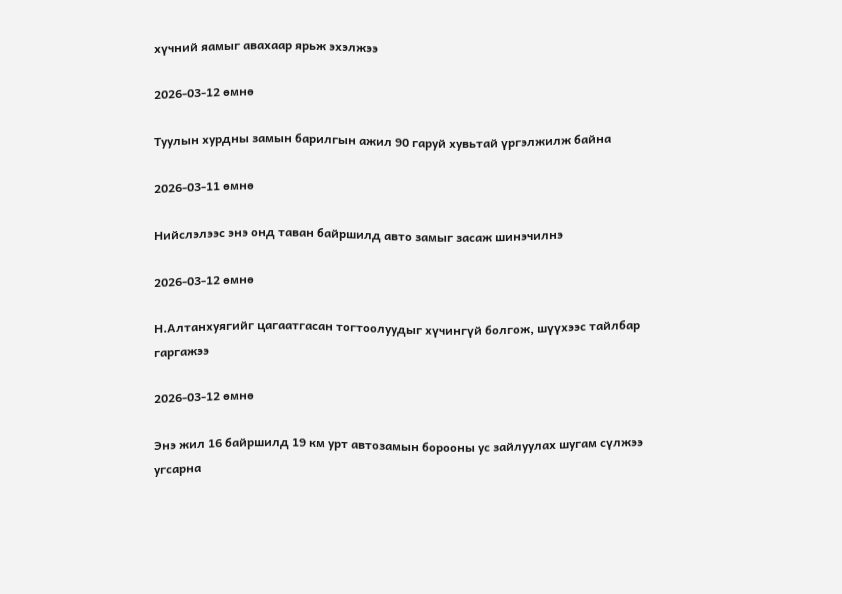хүчний яамыг авахаар ярьж эхэлжээ

2026-03-12 өмнө

Туулын хурдны замын барилгын ажил 90 гаруй хувьтай үргэлжилж байна

2026-03-11 өмнө

Нийслэлээс энэ онд таван байршилд авто замыг засаж шинэчилнэ

2026-03-12 өмнө

Н.Алтанхуягийг цагаатгасан тогтоолуудыг хүчингүй болгож, шүүхээс тайлбар гаргажээ

2026-03-12 өмнө

Энэ жил 16 байршилд 19 км урт автозамын борооны ус зайлуулах шугам сүлжээ угсарна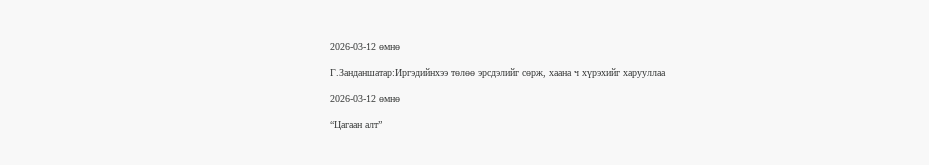2026-03-12 өмнө

Г.Занданшатар:Иргэдийнхээ төлөө эрсдэлийг сөрж, хаана ч хүрэхийг харууллаа

2026-03-12 өмнө

“Цагаан алт”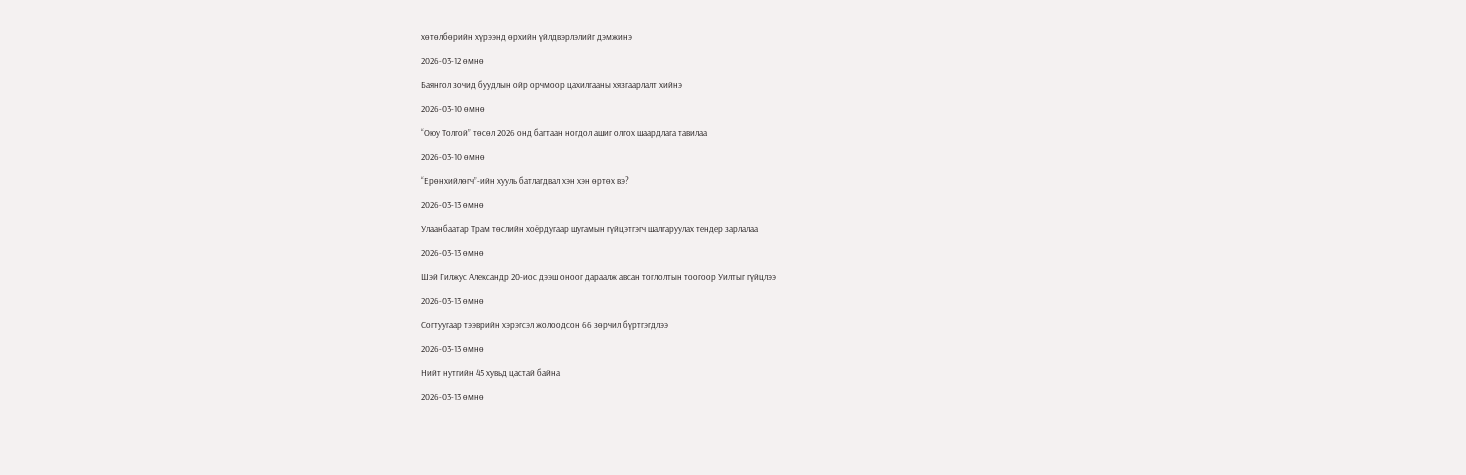хөтөлбөрийн хүрээнд өрхийн үйлдвэрлэлийг дэмжинэ

2026-03-12 өмнө

Баянгол зочид буудлын ойр орчмоор цахилгааны хязгаарлалт хийнэ

2026-03-10 өмнө

“Оюу Толгой” төсөл 2026 онд багтаан ногдол ашиг олгох шаардлага тавилаа

2026-03-10 өмнө

“Ерөнхийлөгч”-ийн хууль батлагдвал хэн хэн өртөх вэ?

2026-03-13 өмнө

Улаанбаатар Трам төслийн хоёрдугаар шугамын гүйцэтгэгч шалгаруулах тендер зарлалаа

2026-03-13 өмнө

Шэй Гилжус Александр 20-иос дээш оноог дараалж авсан тоглолтын тоогоор Уилтыг гүйцлээ

2026-03-13 өмнө

Согтуугаар тээврийн хэрэгсэл жолоодсон 66 зөрчил бүртгэгдлээ

2026-03-13 өмнө

Нийт нутгийн 45 хувьд цастай байна

2026-03-13 өмнө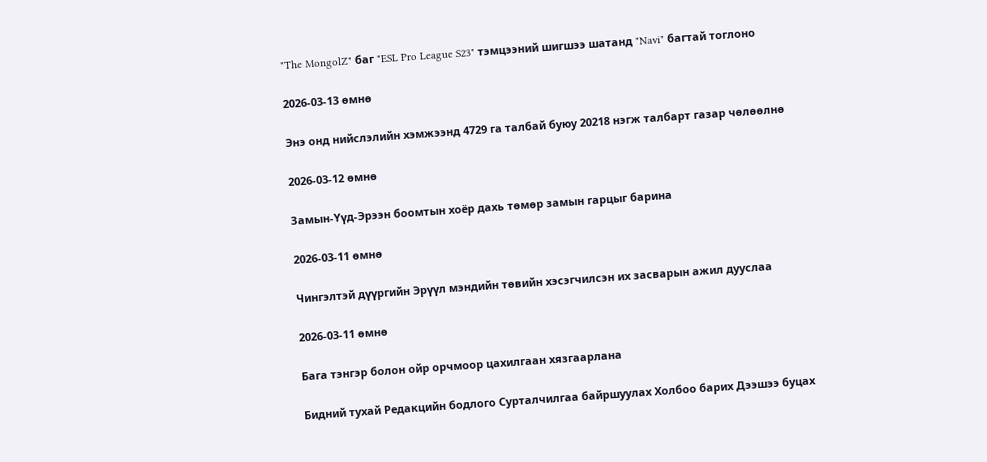"The MongolZ" баг "ESL Pro League S23" тэмцээний шигшээ шатанд "Navi" багтай тоглоно

2026-03-13 өмнө

Энэ онд нийслэлийн хэмжээнд 4729 га талбай буюу 20218 нэгж талбарт газар чөлөөлнө

2026-03-12 өмнө

Замын-Үүд-Эрээн боомтын хоёр дахь төмөр замын гарцыг барина

2026-03-11 өмнө

Чингэлтэй дүүргийн Эрүүл мэндийн төвийн хэсэгчилсэн их засварын ажил дууслаа

2026-03-11 өмнө

Бага тэнгэр болон ойр орчмоор цахилгаан хязгаарлана

Бидний тухай Редакцийн бодлого Сурталчилгаа байршуулах Холбоо барих Дээшээ буцах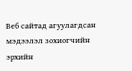Веб сайтад агуулагдсан мэдээлэл зохиогчийн эрхийн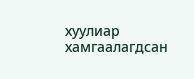хуулиар хамгаалагдсан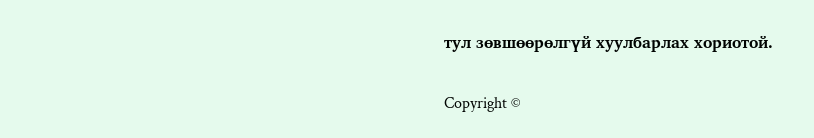тул зөвшөөрөлгүй хуулбарлах хориотой.

Copyright ©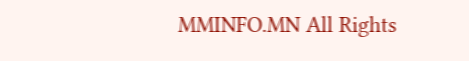MMINFO.MN All Rights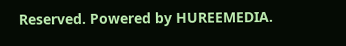Reserved. Powered by HUREEMEDIA.